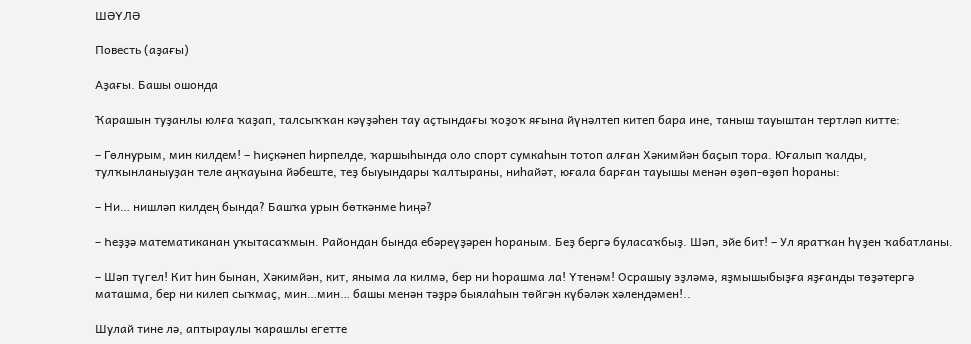ШӘҮЛӘ

Повесть (аҙағы)

Аҙағы. Башы ошонда

Ҡарашын туҙанлы юлға ҡаҙап, талсыҡҡан кәүҙәһен тау аҫтындағы ҡоҙоҡ яғына йүнәлтеп китеп бара ине, таныш тауыштан тертләп китте:

– Гөлнурым, мин килдем! – Һиҫкәнеп һирпелде, ҡаршыһында оло спорт сумкаһын тотоп алған Хәкимйән баҫып тора. Юғалып ҡалды, тулҡынланыуҙан теле аңҡауына йәбеште, теҙ быуындары ҡалтыраны, ниһайәт, юғала барған тауышы менән өҙөп-өҙөп һораны:

– Ни… нишләп килдең бында? Башҡа урын бөткәнме һиңә?

– Һеҙҙә математиканан уҡытасаҡмын. Райондан бында ебәреүҙәрен һораным. Беҙ бергә буласаҡбыҙ. Шәп, эйе бит! – Ул яратҡан һүҙен ҡабатланы.

– Шәп түгел! Кит һин бынан, Хәкимйән, кит, яныма ла килмә, бер ни һорашма ла! Үтенәм! Осрашыу эҙләмә, яҙмышыбыҙға яҙғанды төҙәтергә маташма, бер ни килеп сыҡмаҫ, мин…мин… башы менән тәҙрә быялаһын төйгән күбәләк хәлендәмен!..

Шулай тине лә, аптыраулы ҡарашлы егетте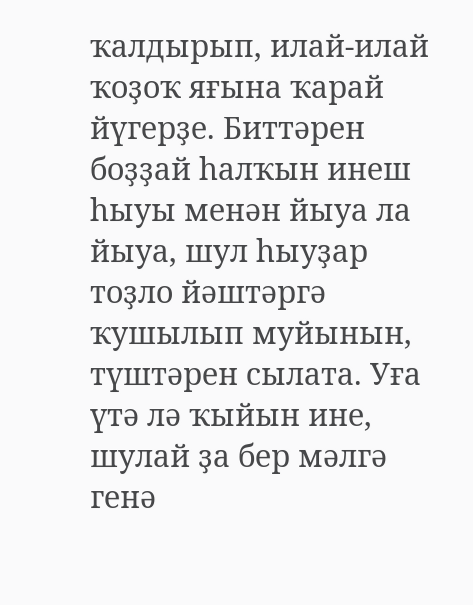ҡалдырып, илай-илай ҡоҙоҡ яғына ҡарай йүгерҙе. Биттәрен боҙҙай һалҡын инеш һыуы менән йыуа ла йыуа, шул һыуҙар тоҙло йәштәргә ҡушылып муйынын, түштәрен сылата. Уға үтә лә ҡыйын ине, шулай ҙа бер мәлгә генә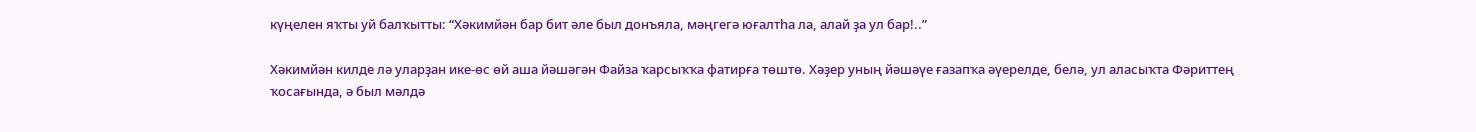күңелен яҡты уй балҡытты: “Хәкимйән бар бит әле был донъяла, мәңгегә юғалтһа ла, алай ҙа ул бар!..”

Хәкимйән килде лә уларҙан ике-өс өй аша йәшәгән Файза ҡарсыҡҡа фатирға төштө. Хәҙер уның йәшәүе ғазапҡа әүерелде, белә, ул аласыҡта Фәриттең ҡосағында, ә был мәлдә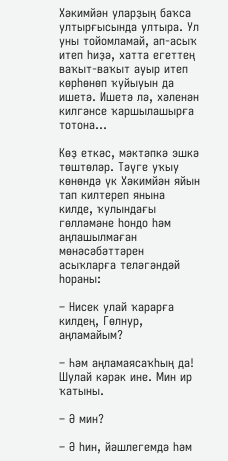Хәкимйән уларҙың баҡса ултырғысында ултыра. Ул уны тойомламай, ап-асыҡ итеп һиҙә, хатта егеттең ваҡыт-ваҡыт ауыр итеп көрһөнөп ҡуйыуын да ишетә. Ишетә лә, хәленән килгәнсе ҡаршылашырға тотона…

Көҙ еткәс, мәктәпкә эшкә төштөләр. Тәүге уҡыу көнөндә үк Хәкимйән яйын тап килтереп янына килде, ҡулындағы гөлләмәне һондо һәм аңлашылмаған мөнәсәбәттәрен асыҡларға теләгәндәй һораны:

– Нисек улай ҡарарға килдең, Гөлнур, аңламайым?

– Һәм аңламаясаҡһың да! Шулай кәрәк ине. Мин ир ҡатыны.

– Ә мин?

– Ә һин, йәшлегемдә һәм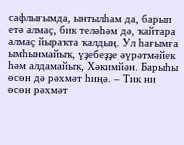сафлығымда, ынтылһам да, барып етә алмаҫ, бик теләһәм дә, ҡайтара алмаҫ йыраҡта ҡалдың. Ул һағымға ымһынмайыҡ, үҙебеҙҙе әүрәтмәйек һәм алдамайыҡ, Хәкимйән. Барыһы өсөн дә рәхмәт һиңә. – Тик ни өсөн рәхмәт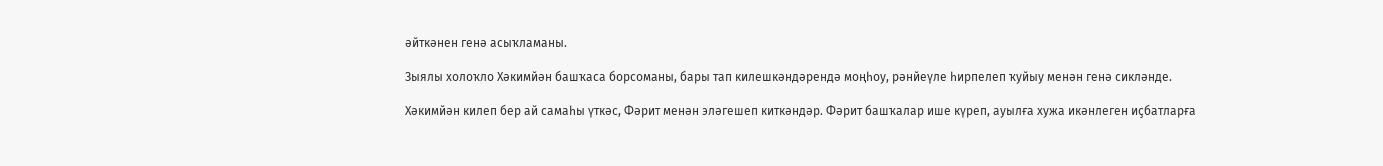әйткәнен генә асыҡламаны.

Зыялы холоҡло Хәкимйән башҡаса борсоманы, бары тап килешкәндәрендә моңһоу, рәнйеүле һирпелеп ҡуйыу менән генә сикләнде.

Хәкимйән килеп бер ай самаһы үткәс, Фәрит менән эләгешеп киткәндәр. Фәрит башҡалар ише күреп, ауылға хужа икәнлеген иҫбатларға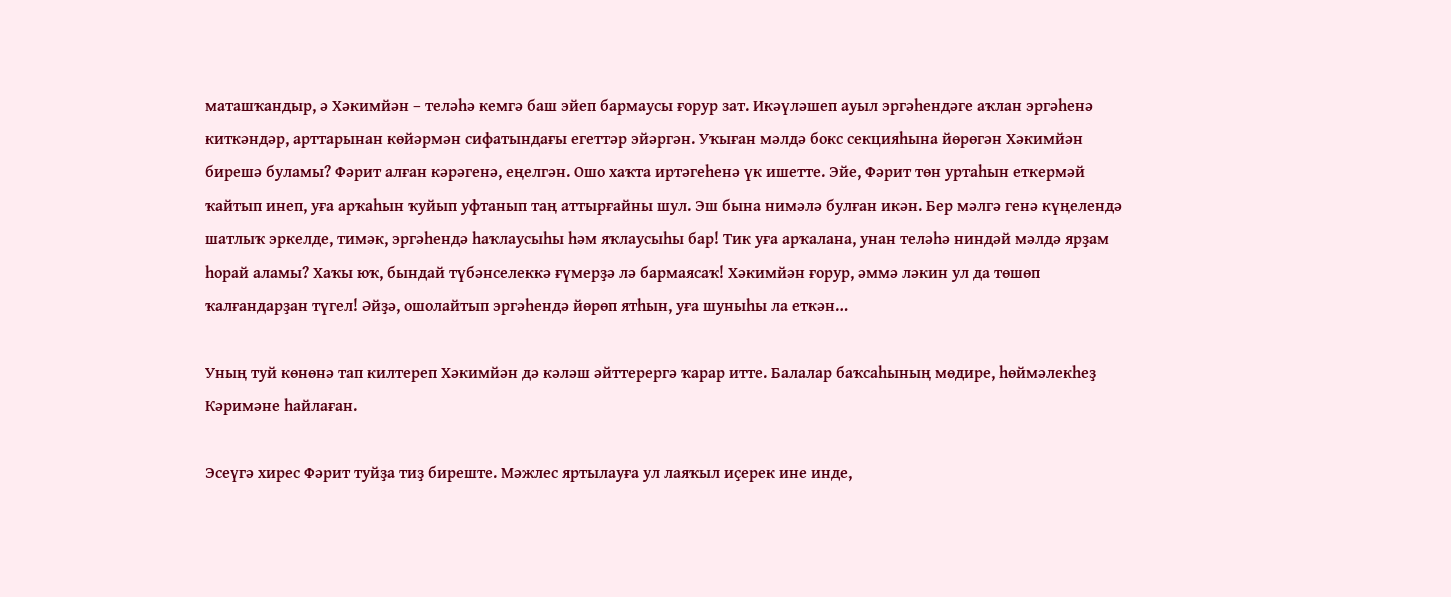маташҡандыр, ә Хәкимйән – теләһә кемгә баш эйеп бармаусы ғорур зат. Икәүләшеп ауыл эргәһендәге аҡлан эргәһенә киткәндәр, арттарынан көйәрмән сифатындағы егеттәр эйәргән. Уҡыған мәлдә бокс секцияһына йөрөгән Хәкимйән бирешә буламы? Фәрит алған кәрәгенә, еңелгән. Ошо хаҡта иртәгеһенә үк ишетте. Эйе, Фәрит төн уртаһын еткермәй ҡайтып инеп, уға арҡаһын ҡуйып уфтанып таң аттырғайны шул. Эш бына нимәлә булған икән. Бер мәлгә генә күңелендә шатлыҡ эркелде, тимәк, эргәһендә һаҡлаусыһы һәм яҡлаусыһы бар! Тик уға арҡалана, унан теләһә ниндәй мәлдә ярҙам һорай аламы? Хаҡы юҡ, бындай түбәнселеккә ғүмерҙә лә бармаясаҡ! Хәкимйән ғорур, әммә ләкин ул да төшөп ҡалғандарҙан түгел! Әйҙә, ошолайтып эргәһендә йөрөп ятһын, уға шуныһы ла еткән…

Уның туй көнөнә тап килтереп Хәкимйән дә кәләш әйттерергә ҡарар итте. Балалар баҡсаһының мөдире, һөймәлекһеҙ Кәримәне һайлаған.

Эсеүгә хирес Фәрит туйҙа тиҙ биреште. Мәжлес яртылауға ул лаяҡыл иҫерек ине инде,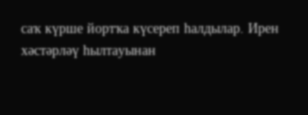саҡ күрше йортҡа күсереп һалдылар. Ирен хәстәрләү һылтауынан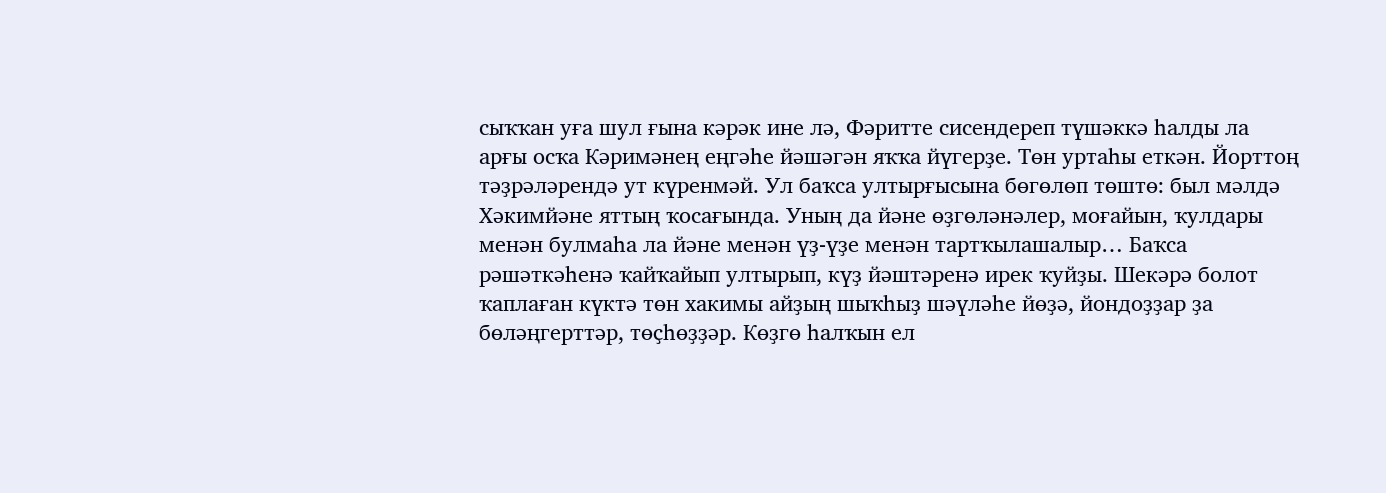сыҡҡан уға шул ғына кәрәк ине лә, Фәритте сисендереп түшәккә һалды ла арғы осҡа Кәримәнең еңгәһе йәшәгән яҡҡа йүгерҙе. Төн уртаһы еткән. Йорттоң тәҙрәләрендә ут күренмәй. Ул баҡса ултырғысына бөгөлөп төштө: был мәлдә Хәкимйәне яттың ҡосағында. Уның да йәне өҙгөләнәлер, моғайын, ҡулдары менән булмаһа ла йәне менән үҙ-үҙе менән тартҡылашалыр… Баҡса рәшәткәһенә ҡайҡайып ултырып, күҙ йәштәренә ирек ҡуйҙы. Шекәрә болот ҡаплаған күктә төн хакимы айҙың шыҡһыҙ шәүләһе йөҙә, йондоҙҙар ҙа бөләңгерттәр, төҫһөҙҙәр. Көҙгө һалҡын ел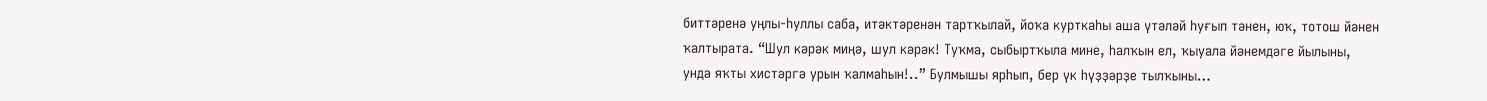биттәренә уңлы-һуллы саба, итәктәренән тартҡылай, йоҡа курткаһы аша үтәләй һуғып тәнен, юҡ, тотош йәнен ҡалтырата. “Шул кәрәк миңә, шул кәрәк! Туҡма, сыбыртҡыла мине, һалҡын ел, ҡыуала йәнемдәге йылыны, унда яҡты хистәргә урын ҡалмаһын!..” Булмышы ярһып, бер үк һүҙҙәрҙе тылҡыны…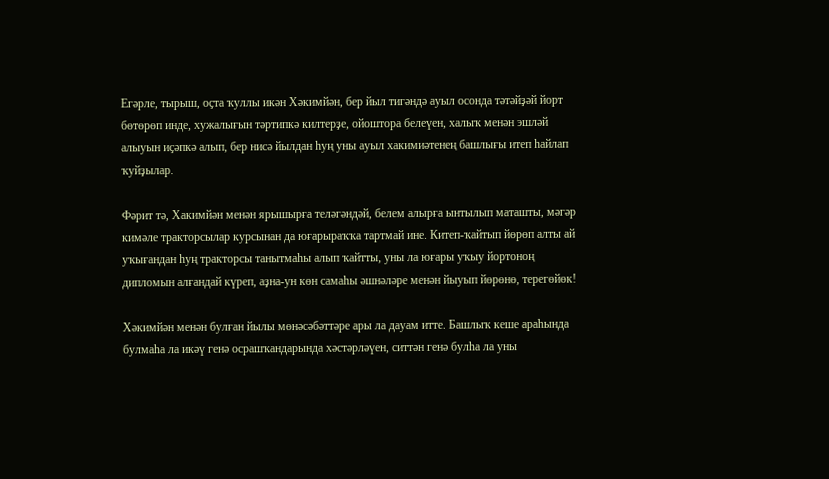Егәрле, тырыш, оҫта ҡуллы икән Хәкимйән, бер йыл тигәндә ауыл осонда тәтәйҙәй йорт бөтөрөп инде, хужалығын тәртипкә килтерҙе, ойоштора белеүен, халыҡ менән эшләй алыуын иҫәпкә алып, бер нисә йылдан һуң уны ауыл хакимиәтенең башлығы итеп һайлап ҡуйҙылар.

Фәрит тә, Хакимйән менән ярышырға теләгәндәй, белем алырға ынтылып маташты, мәгәр кимәле тракторсылар курсынан да юғарыраҡҡа тартмай ине. Китеп-ҡайтып йөрөп алты ай уҡығандан һуң тракторсы танытмаһы алып ҡайтты, уны ла юғары уҡыу йортоноң дипломын алғандай күреп, аҙна-ун көн самаһы әшнәләре менән йыуып йөрөнө, терегөйөк!

Хәкимйән менән булған йылы мөнәсәбәттәре ары ла дауам итте. Башлыҡ кеше араһында булмаһа ла икәү генә осрашҡандарында хәстәрләүен, ситтән генә булһа ла уны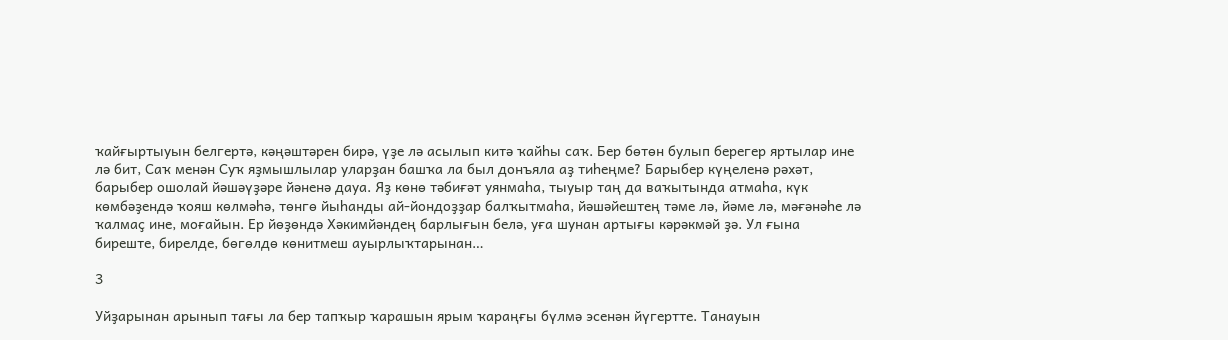ҡайғыртыуын белгертә, кәңәштәрен бирә, үҙе лә асылып китә ҡайһы саҡ. Бер бөтөн булып берегер яртылар ине лә бит, Саҡ менән Суҡ яҙмышлылар уларҙан башҡа ла был донъяла аҙ тиһеңме? Барыбер күңеленә рәхәт, барыбер ошолай йәшәүҙәре йәненә дауа. Яҙ көнө тәбиғәт уянмаһа, тыуыр таң да ваҡытында атмаһа, күк көмбәҙендә ҡояш көлмәһә, төнгө йыһанды ай-йондоҙҙар балҡытмаһа, йәшәйештең тәме лә, йәме лә, мәғәнәһе лә ҡалмаҫ ине, моғайын. Ер йөҙөндә Хәкимйәндең барлығын белә, уға шунан артығы кәрәкмәй ҙә. Ул ғына биреште, бирелде, бөгөлдө көнитмеш ауырлыҡтарынан…

3

Уйҙарынан арынып тағы ла бер тапҡыр ҡарашын ярым ҡараңғы бүлмә эсенән йүгертте. Танауын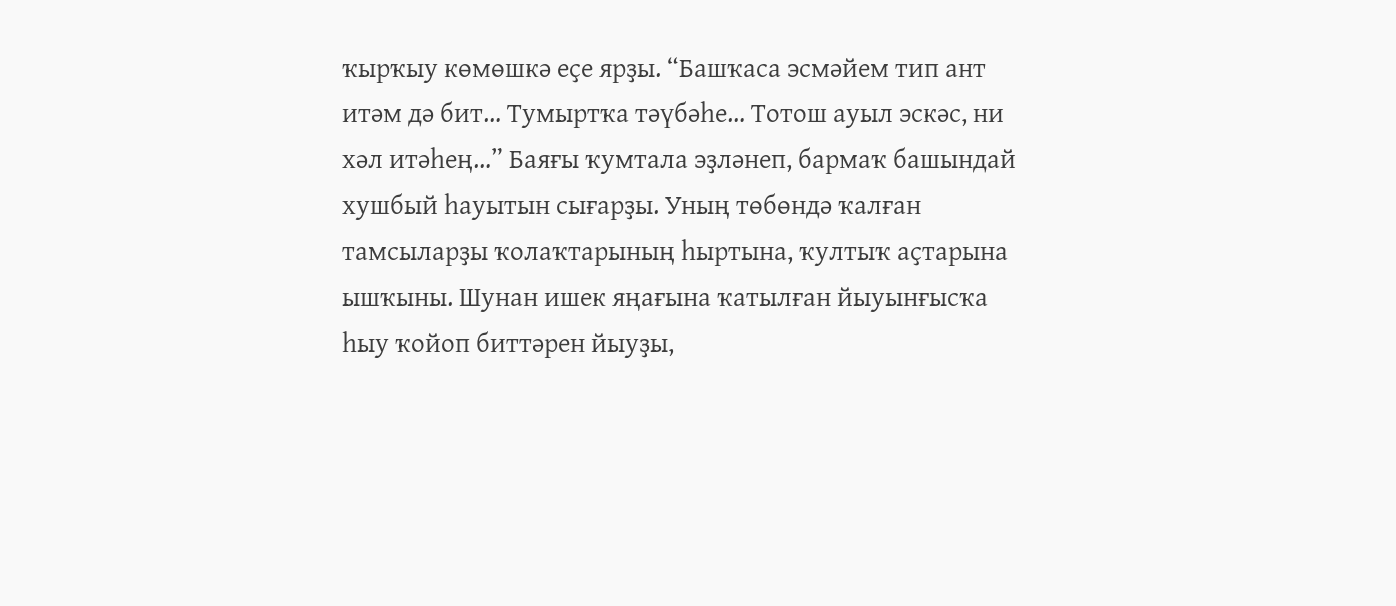ҡырҡыу көмөшкә еҫе ярҙы. “Башҡаса эсмәйем тип ант итәм дә бит… Тумыртҡа тәүбәһе… Тотош ауыл эскәс, ни хәл итәһең…” Баяғы ҡумтала эҙләнеп, бармаҡ башындай хушбый һауытын сығарҙы. Уның төбөндә ҡалған тамсыларҙы ҡолаҡтарының һыртына, ҡултыҡ аҫтарына ышҡыны. Шунан ишек яңағына ҡатылған йыуынғысҡа һыу ҡойоп биттәрен йыуҙы,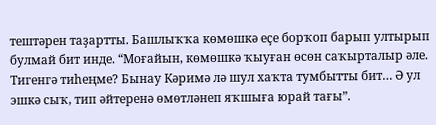тештәрен таҙартты. Башлыҡҡа көмөшкә еҫе борҡоп барып ултырып булмай бит инде. “Моғайын, көмөшкә ҡыуған өсөн саҡырталыр әле. Тигенгә тиһеңме? Бынау Кәримә лә шул хаҡта тумбытты бит… Ә ул эшкә сыҡ, тип әйтеренә өмөтләнеп яҡшыға юрай тағы”.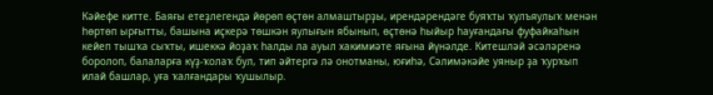Кәйефе китте. Баяғы етеҙлегендә йөрөп өҫтөн алмаштырҙы, ирендәрендәге буяҡты ҡулъяулыҡ менән һөртөп ырғытты, башына иҫкерә төшкән яулығын ябынып, өҫтөнә һыйыр һауғандағы фуфайкаһын кейеп тышҡа сыҡты, ишеккә йоҙаҡ һалды ла ауыл хакимиәте яғына йүнәлде. Китешләй әсәләренә боролоп, балаларға күҙ-ҡолаҡ бул, тип әйтергә лә онотманы, юғиһә, Сәлимәкәйе уяныр ҙа ҡурҡып илай башлар, уға ҡалғандары ҡушылыр.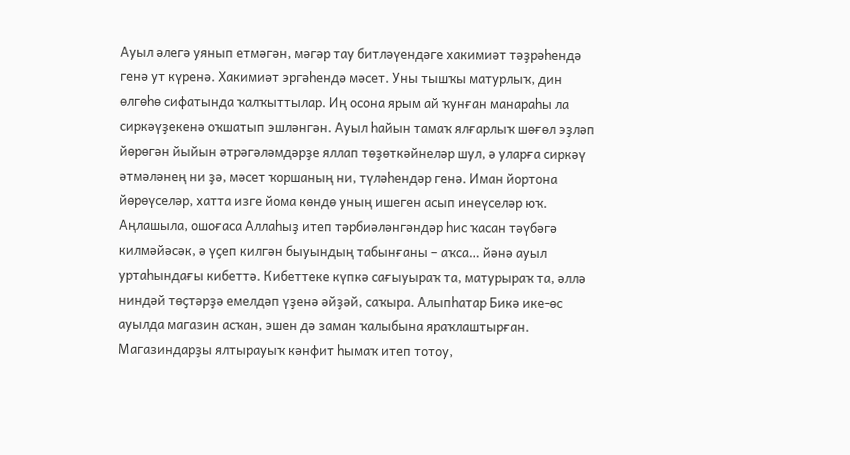Ауыл әлегә уянып етмәгән, мәгәр тау битләүендәге хакимиәт тәҙрәһендә генә ут күренә. Хакимиәт эргәһендә мәсет. Уны тышҡы матурлыҡ, дин өлгөһө сифатында ҡалҡыттылар. Иң осона ярым ай ҡунған манараһы ла сиркәүҙекенә оҡшатып эшләнгән. Ауыл һайын тамаҡ ялғарлыҡ шөғөл эҙләп йөрөгән йыйын әтрәгәләмдәрҙе яллап төҙөткәйнеләр шул, ә уларға сиркәү әтмәләнең ни ҙә, мәсет ҡоршаның ни, түләһендәр генә. Иман йортона йөрөүселәр, хатта изге йома көндө уның ишеген асып инеүселәр юҡ. Аңлашыла, ошоғаса Аллаһыҙ итеп тәрбиәләнгәндәр һис ҡасан тәүбәгә килмәйәсәк, ә үҫеп килгән быуындың табынғаны – аҡса… йәнә ауыл уртаһындағы кибеттә. Кибеттеке күпкә сағыуыраҡ та, матурыраҡ та, әллә ниндәй төҫтәрҙә емелдәп үҙенә әйҙәй, саҡыра. Алыпһатар Бикә ике-өс ауылда магазин асҡан, эшен дә заман ҡалыбына яраҡлаштырған. Магазиндарҙы ялтырауыҡ кәнфит һымаҡ итеп тотоу,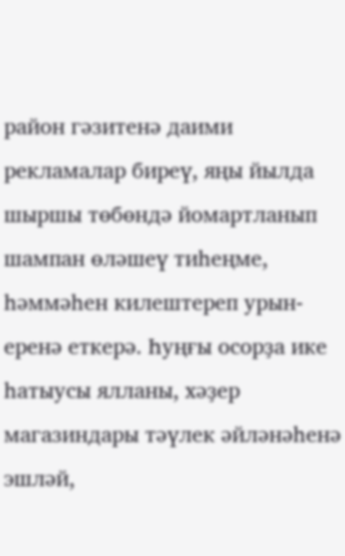район гәзитенә даими рекламалар биреү, яңы йылда шыршы төбөндә йомартланып шампан өләшеү тиһеңме, һәммәһен килештереп урын-еренә еткерә. Һуңғы осорҙа ике һатыусы ялланы, хәҙер магазиндары тәүлек әйләнәһенә эшләй,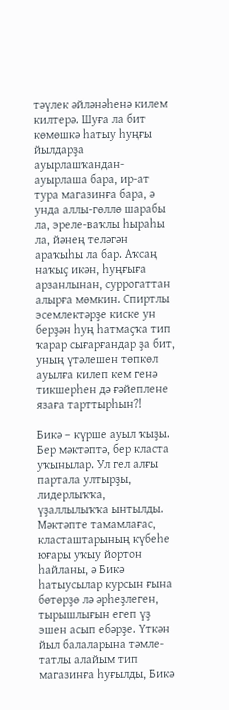тәүлек әйләнәһенә килем килтерә. Шуға ла бит көмөшкә һатыу һуңғы йылдарҙа ауырлашҡандан-ауырлаша бара, ир-ат тура магазинға бара, ә унда аллы-гөллө шарабы ла, эреле-ваҡлы һыраһы ла, йәнең теләгән араҡыһы ла бар. Аҡсаң наҡыҫ икән, һуңғыға арзанлынан, суррогаттан алырға мөмкин. Спиртлы эсемлектәрҙе киске ун берҙән һуң һатмаҫҡа тип ҡарар сығарғандар ҙа бит, уның үтәлешен төпкөл ауылға килеп кем генә тикшерһен дә ғәйеплене язаға тарттырһын?!

Бикә – күрше ауыл ҡыҙы. Бер мәктәптә, бер класта уҡынылар. Ул гел алғы партала ултырҙы, лидерлыҡҡа, үҙаллылыҡҡа ынтылды. Мәктәпте тамамлағас, класташтарының күбеһе юғары уҡыу йортон һайланы, ә Бикә һатыусылар курсын ғына бөтөрҙө лә әрһеҙлеген, тырышлығын егеп үҙ эшен асып ебәрҙе. Үткән йыл балаларына тәмле-татлы алайым тип магазинға һуғылды, Бикә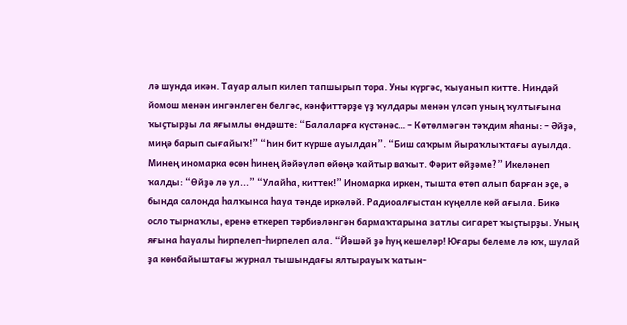лә шунда икән. Тауар алып килеп тапшырып тора. Уны күргәс, ҡыуанып китте. Ниндәй йомош менән ингәнлеген белгәс, кәнфиттәрҙе үҙ ҡулдары менән үлсәп уның ҡултығына ҡыҫтырҙы ла яғымлы өндәште: “Балаларға күстәнәс… – Көтөлмәгән тәҡдим яһаны: – Әйҙә, миңә барып сығайыҡ!” “Һин бит күрше ауылдан”. “Биш саҡрым йыраҡлыҡтағы ауылда. Минең иномарка өсөн һинең йәйәүләп өйөңә ҡайтыр ваҡыт. Фәрит өйҙәме?” Икеләнеп ҡалды: “Өйҙә лә ул...” “Улайһа, киттек!” Иномарка иркен, тышта өтөп алып барған эҫе, ә бында салонда һалҡынса һауа тәнде иркәләй. Радиоалғыстан күңелле көй ағыла. Бикә осло тырнаҡлы, еренә еткереп тәрбиәләнгән бармаҡтарына затлы сигарет ҡыҫтырҙы. Уның яғына һауалы һирпелеп-һирпелеп ала. “Йәшәй ҙә һуң кешеләр! Юғары белеме лә юҡ, шулай ҙа көнбайыштағы журнал тышындағы ялтырауыҡ ҡатын-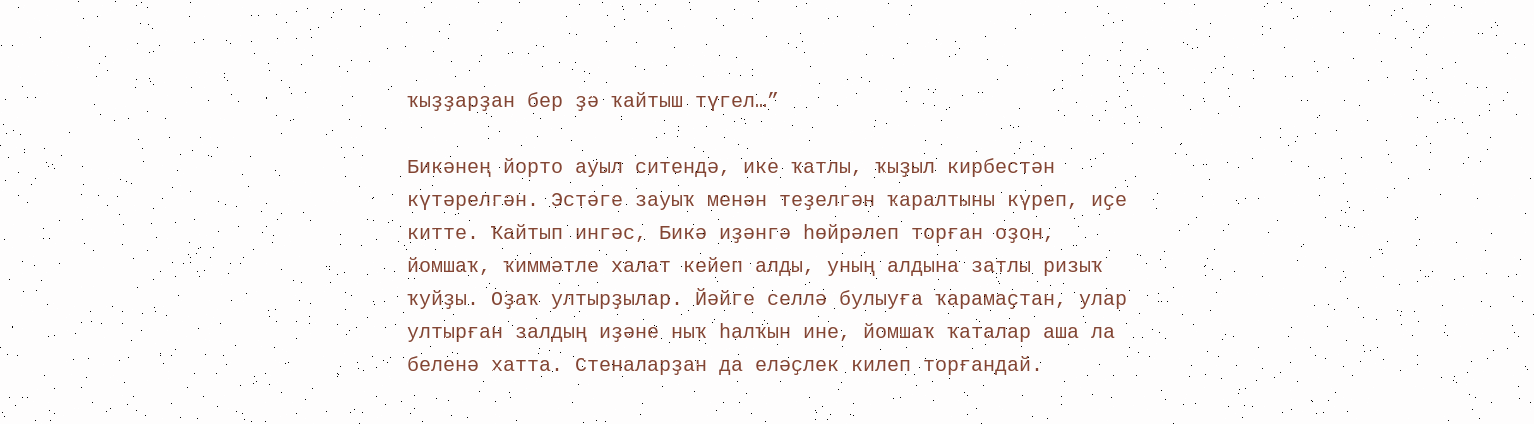ҡыҙҙарҙан бер ҙә ҡайтыш түгел…”

Бикәнең йорто ауыл ситендә, ике ҡатлы, ҡыҙыл кирбестән күтәрелгән. Эстәге зауыҡ менән теҙелгән ҡаралтыны күреп, иҫе китте. Ҡайтып ингәс, Бикә иҙәнгә һөйрәлеп торған оҙон, йомшаҡ, ҡиммәтле халат кейеп алды, уның алдына затлы ризыҡ ҡуйҙы. Оҙаҡ ултырҙылар. Йәйге селлә булыуға ҡарамаҫтан, улар ултырған залдың иҙәне ныҡ һалҡын ине, йомшаҡ ҡаталар аша ла беленә хатта. Стеналарҙан да еләҫлек килеп торғандай.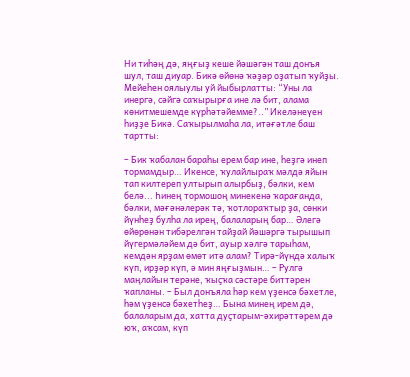Ни тиһәң дә, яңғыҙ кеше йәшәгән таш донъя шул, таш диуар. Бикә өйөнә ҡәҙәр оҙатып ҡуйҙы. Мейеһен оялыулы уй йыбырлатты: “Уны ла инергә, сәйгә саҡырырға ине лә бит, алама көнитмешемде күрһәтәйемме?..” Икеләнеүен һиҙҙе Бикә. Саҡырылмаһа ла, итәғәтле баш тартты:

– Бик ҡабалан бараһы ерем бар ине, һеҙгә инеп тормамдыр… Икенсе, ҡулайлыраҡ мәлдә яйын тап килтереп ултырып алырбыҙ, бәлки, кем белә... Һинең тормошоң минекенә ҡарағанда, бәлки, мәғәнәлерәк тә, ҡотлораҡтыр ҙа, сөнки йүнһеҙ булһа ла ирең, балаларың бар… Әлегә өйөрөнән тибәрелгән тайҙай йәшәргә тырышып йүгермәләйем дә бит, ауыр хәлгә тарыһам, кемдән ярҙам өмөт итә алам? Тирә-йүндә халыҡ күп, ирҙәр күп, ә мин яңғыҙмын… – Рулгә маңлайын терәне, ҡыҫҡа сәстәре биттәрен ҡапланы. – Был донъяла һәр кем үҙенсә бәхетле, һәм үҙенсә бәхетһеҙ… Бына минең ирем дә, балаларым да, хатта дуҫтарым-әхирәттәрем дә юҡ, аҡсам, күп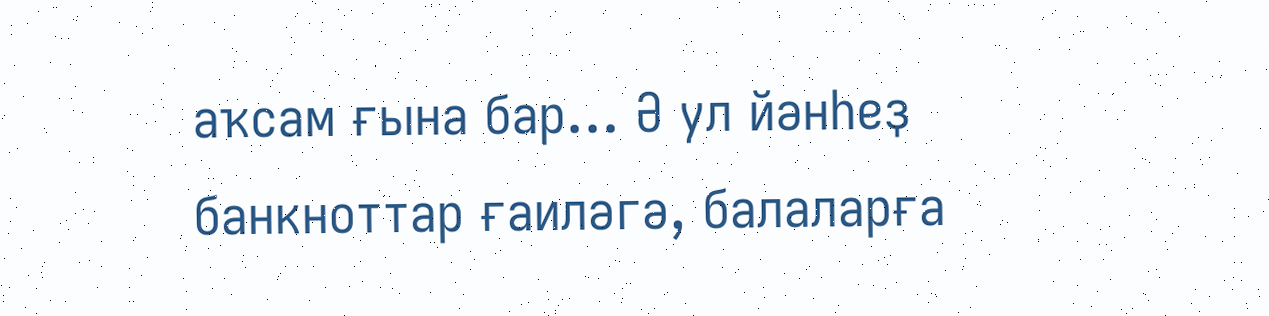аҡсам ғына бар… Ә ул йәнһеҙ банкноттар ғаиләгә, балаларға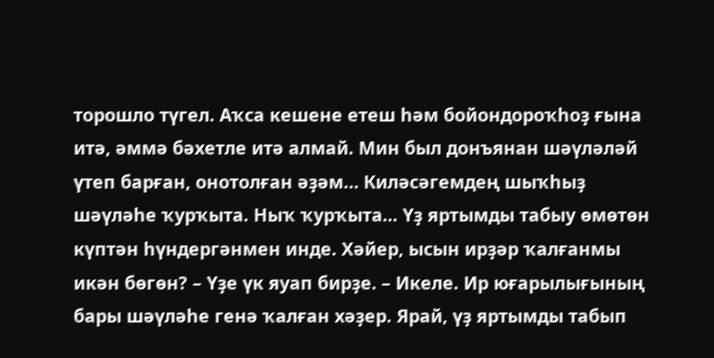торошло түгел. Аҡса кешене етеш һәм бойондороҡһоҙ ғына итә, әммә бәхетле итә алмай. Мин был донъянан шәүләләй үтеп барған, онотолған әҙәм… Киләсәгемдең шыҡһыҙ шәүләһе ҡурҡыта. Ныҡ ҡурҡыта... Үҙ яртымды табыу өмөтөн күптән һүндергәнмен инде. Хәйер, ысын ирҙәр ҡалғанмы икән бөгөн? – Үҙе үк яуап бирҙе. – Икеле. Ир юғарылығының бары шәүләһе генә ҡалған хәҙер. Ярай, үҙ яртымды табып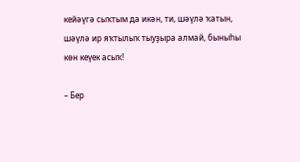кейәүгә сыҡтым да икән, ти, шәүлә ҡатын, шәүлә ир яҡтылыҡ тыуҙыра алмай, быныһы көн кеүек асыҡ!

– Бер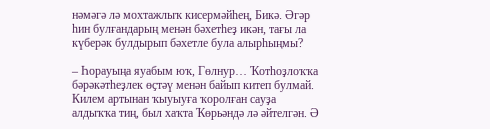нәмәгә лә мохтажлыҡ кисермәйһең, Бикә. Әгәр һин булғандарың менән бәхетһеҙ икән, тағы ла күберәк булдырып бәхетле була алырһыңмы?

– Һорауыңа яуабым юҡ, Гөлнур… Ҡотһоҙлоҡҡа бәрәкәтһеҙлек өҫтәү менән байып китеп булмай. Килем артынан ҡыуыуға ҡоролған сауҙа алдыҡҡа тиң, был хаҡта Ҡөрьәндә лә әйтелгән. Ә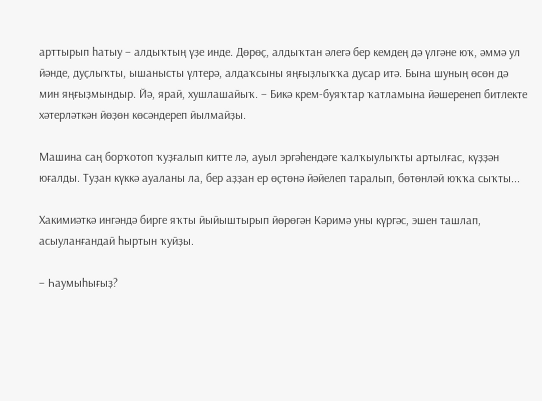арттырып һатыу – алдыҡтың үҙе инде. Дөрөҫ, алдыҡтан әлегә бер кемдең дә үлгәне юҡ, әммә ул йәнде, дуҫлыҡты, ышанысты үлтерә, алдаҡсыны яңғыҙлыҡҡа дусар итә. Бына шуның өсөн дә мин яңғыҙмындыр. Йә, ярай, хушлашайыҡ. – Бикә крем-буяҡтар ҡатламына йәшеренеп битлекте хәтерләткән йөҙөн көсәндереп йылмайҙы.

Машина саң борҡотоп ҡуҙғалып китте лә, ауыл эргәһендәге ҡалҡыулыҡты артылғас, күҙҙән юғалды. Туҙан күккә ауаланы ла, бер аҙҙан ер өҫтөнә йәйелеп таралып, бөтөнләй юҡҡа сыҡты...

Хакимиәткә ингәндә бирге яҡты йыйыштырып йөрөгән Кәримә уны күргәс, эшен ташлап, асыуланғандай һыртын ҡуйҙы.

– Һаумыһығыҙ?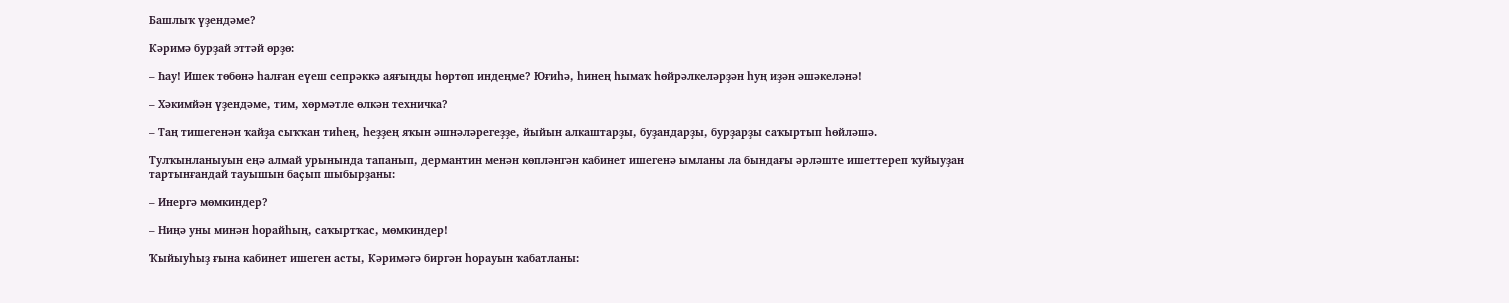Башлыҡ үҙендәме?

Кәримә бурҙай эттәй өрҙө:

– Һау! Ишек төбөнә һалған еүеш сепрәккә аяғыңды һөртөп индеңме? Юғиһә, һинең һымаҡ һөйрәлкеләрҙән һуң иҙән әшәкеләнә!

– Хәкимйән үҙендәме, тим, хөрмәтле өлкән техничка?

– Таң тишегенән ҡайҙа сыҡҡан тиһең, һеҙҙең яҡын әшнәләрегеҙҙе, йыйын алкаштарҙы, буҙандарҙы, бурҙарҙы саҡыртып һөйләшә.

Тулҡынланыуын еңә алмай урынында тапанып, дермантин менән көпләнгән кабинет ишегенә ымланы ла бындағы әрләште ишеттереп ҡуйыуҙан тартынғандай тауышын баҫып шыбырҙаны:

– Инергә мөмкиндер?

– Ниңә уны минән һорайһың, саҡыртҡас, мөмкиндер!

Ҡыйыуһыҙ ғына кабинет ишеген асты, Кәримәгә биргән һорауын ҡабатланы: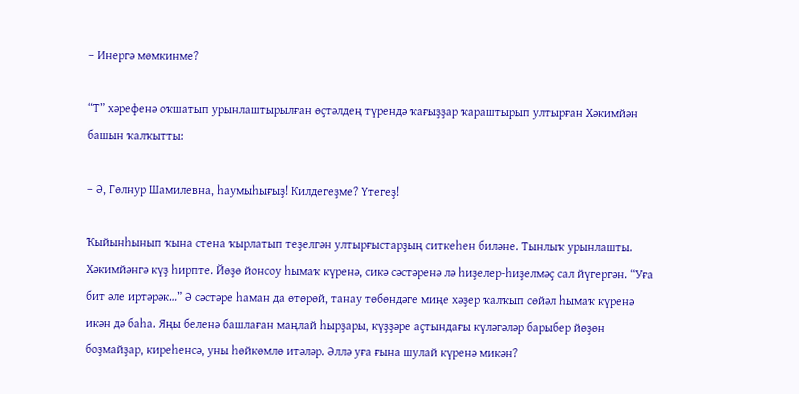– Инергә мөмкинме?

“Т” хәрефенә оҡшатып урынлаштырылған өҫтәлдең түрендә ҡағыҙҙар ҡараштырып ултырған Хәкимйән башын ҡалҡытты:

– Ә, Гөлнур Шамилевна, һаумыһығыҙ! Килдегеҙме? Үтегеҙ!

Ҡыйынһынып ҡына стена ҡырлатып теҙелгән ултырғыстарҙың ситкеһен биләне. Тынлыҡ урынлашты. Хәкимйәнгә күҙ һирпте. Йөҙө йонсоу һымаҡ күренә, сикә сәстәренә лә һиҙелер-һиҙелмәҫ сал йүгергән. “Уға бит әле иртәрәк…” Ә сәстәре һаман да өтөрөй, танау төбөндәге миңе хәҙер ҡалҡып сөйәл һымаҡ күренә икән дә баһа. Яңы беленә башлаған маңлай һырҙары, күҙҙәре аҫтындағы күләгәләр барыбер йөҙөн боҙмайҙар, киреһенсә, уны һөйкөмлө итәләр. Әллә уға ғына шулай күренә микән?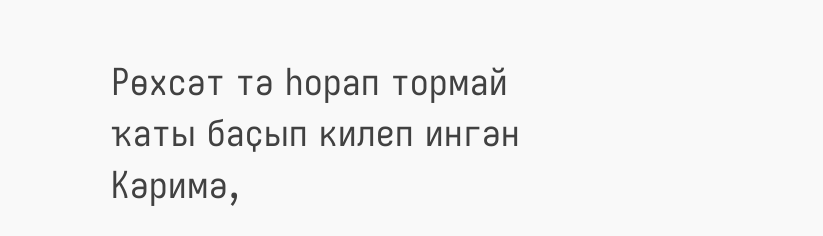Рөхсәт тә һорап тормай ҡаты баҫып килеп ингән Кәримә,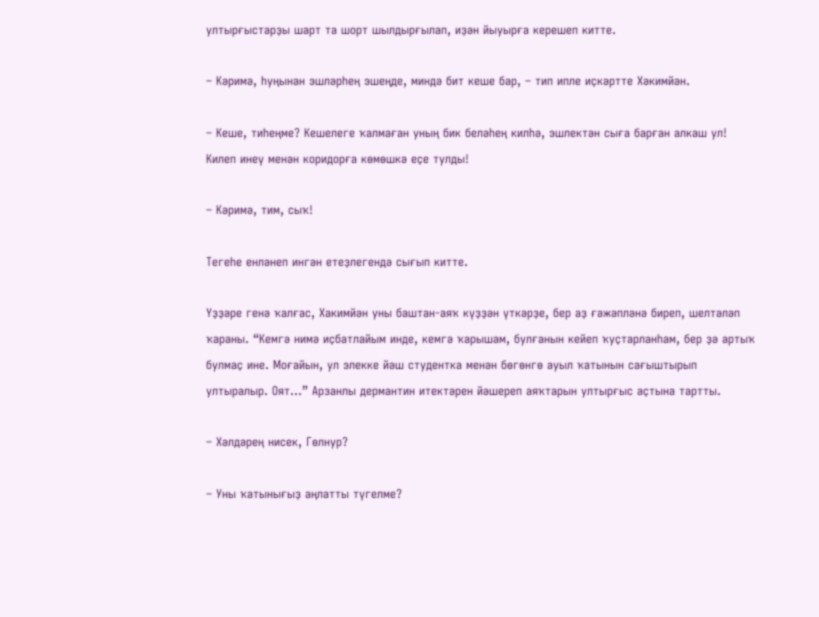ултырғыстарҙы шарт та шорт шылдырғылап, иҙән йыуырға керешеп китте.

– Кәримә, һуңынан эшләрһең эшеңде, миндә бит кеше бар, – тип ипле иҫкәртте Хәкимйән.

– Кеше, тиһеңме? Кешелеге ҡалмаған уның бик беләһең килһә, эшлектән сыға барған алкаш ул! Килеп инеү менән коридорға көмөшкә еҫе тулды!

– Кәримә, тим, сыҡ!

Тегеһе енләнеп ингән етеҙлегендә сығып китте.

Үҙҙәре генә ҡалғас, Хакимйән уны баштан-аяҡ күҙҙән үткәрҙе, бер аҙ ғәжәпләнә биреп, шелтәләп ҡараны. “Кемгә нимә иҫбатлайым инде, кемгә ҡарышам, булғанын кейеп ҡуҫтарланһам, бер ҙә артыҡ булмаҫ ине. Моғайын, ул элекке йәш студентка менән бөгөнгө ауыл ҡатынын сағыштырып ултыралыр. Оят…” Арзанлы дермантин итектәрен йәшереп аяҡтарын ултырғыс аҫтына тартты.

– Хәлдәрең нисек, Гөлнур?

– Уны ҡатынығыҙ аңлатты түгелме?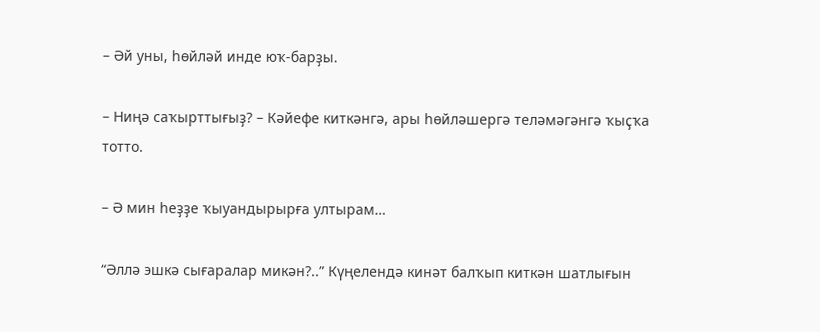– Әй уны, һөйләй инде юҡ-барҙы.

– Ниңә саҡырттығыҙ? – Кәйефе киткәнгә, ары һөйләшергә теләмәгәнгә ҡыҫҡа тотто.

– Ә мин һеҙҙе ҡыуандырырға ултырам…

“Әллә эшкә сығаралар микән?..” Күңелендә кинәт балҡып киткән шатлығын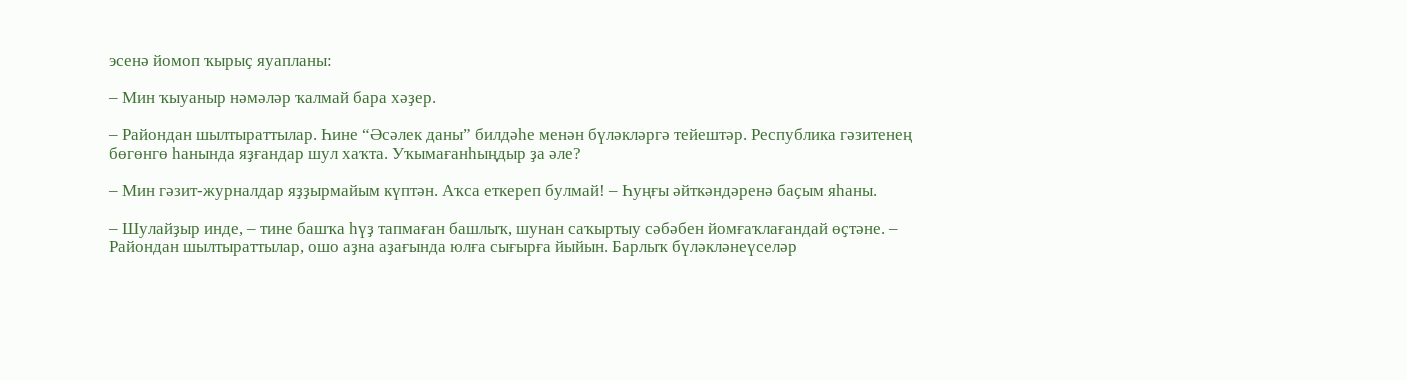эсенә йомоп ҡырыҫ яуапланы:

– Мин ҡыуаныр нәмәләр ҡалмай бара хәҙер.

– Райондан шылтыраттылар. Һине “Әсәлек даны” билдәһе менән бүләкләргә тейештәр. Республика гәзитенең бөгөнгө һанында яҙғандар шул хаҡта. Уҡымағанһыңдыр ҙа әле?

– Мин гәзит-журналдар яҙҙырмайым күптән. Аҡса еткереп булмай! – Һуңғы әйткәндәренә баҫым яһаны.

– Шулайҙыр инде, – тине башҡа һүҙ тапмаған башлыҡ, шунан саҡыртыу сәбәбен йомғаҡлағандай өҫтәне. – Райондан шылтыраттылар, ошо аҙна аҙағында юлға сығырға йыйын. Барлыҡ бүләкләнеүселәр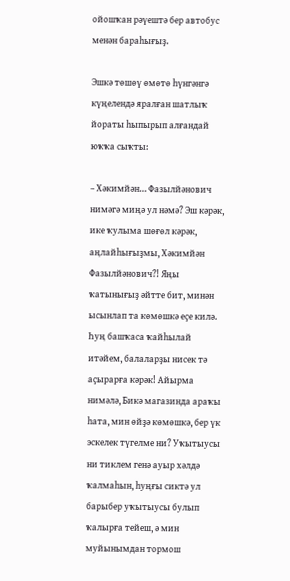ойошҡан рәүештә бер автобус менән бараһығыҙ.

Эшкә төшөү өмөтө һүнгәнгә күңелендә яралған шатлыҡ йораты һыпырып алғандай юҡҡа сыҡты:

– Хәкимйән… Фазылйәнович нимәгә миңә ул нәмә? Эш кәрәк, ике ҡулыма шөғөл кәрәк, аңлайһығыҙмы, Хәкимйән Фазылйәнович?! Яңы ҡатынығыҙ әйтте бит, минән ысынлап та көмөшкә еҫе килә. Һуң башҡаса ҡайһылай итәйем, балаларҙы нисек тә аҫырарға кәрәк! Айырма нимәлә, Бикә магазинда араҡы һата, мин өйҙә көмөшкә, бер үк эскелек түгелме ни? Уҡытыусы ни тиклем генә ауыр хәлдә ҡалмаһын, һуңғы сиктә ул барыбер уҡытыусы булып ҡалырға тейеш, ә мин муйынымдан тормош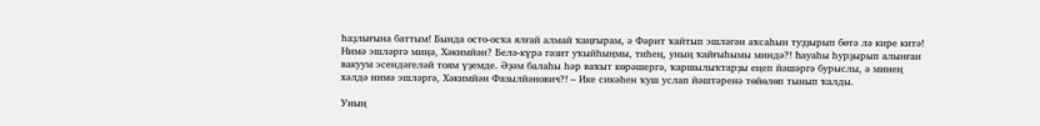һаҙлығына баттым! Бында осто-осҡа ялғай алмай ҡаңғырам, ә Фәрит ҡайтып эшләгән аҡсаһын туҙҙырып бөтә лә кире китә! Нимә эшләргә миңә, Хәкимйән? Белә-күрә гәзит уҡыйһыңмы, тиһең, уның ҡайғыһымы миндә?! Һауаһы һурҙырып алынған вакуум эсендәгеләй тоям үҙемде. Әҙәм балаһы һәр ваҡыт көрәшергә, ҡаршылыҡтарҙы еңеп йәшәргә бурыслы, ә минең хәлдә нимә эшләргә, Хәкимйән Фазылйәнович?! – Ике сикәһен ҡуш услап йәштәренә төйөлөп тынып ҡалды.

Уның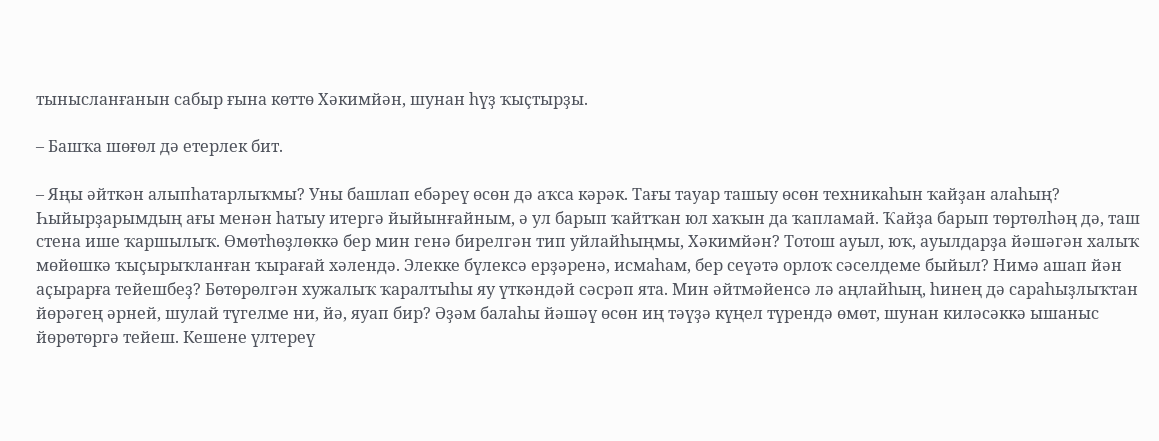тынысланғанын сабыр ғына көттө Хәкимйән, шунан һүҙ ҡыҫтырҙы.

– Башҡа шөғөл дә етерлек бит.

– Яңы әйткән алыпһатарлыҡмы? Уны башлап ебәреү өсөн дә аҡса кәрәк. Тағы тауар ташыу өсөн техникаһын ҡайҙан алаһың? Һыйырҙарымдың ағы менән һатыу итергә йыйынғайным, ә ул барып ҡайтҡан юл хаҡын да ҡапламай. Ҡайҙа барып төртөлһәң дә, таш стена ише ҡаршылыҡ. Өмөтһөҙлөккә бер мин генә бирелгән тип уйлайһыңмы, Хәкимйән? Тотош ауыл, юҡ, ауылдарҙа йәшәгән халыҡ мөйөшкә ҡыҫырыҡланған ҡырағай хәлендә. Элекке бүлексә ерҙәренә, исмаһам, бер сеүәтә орлоҡ сәселдеме быйыл? Нимә ашап йән аҫырарға тейешбеҙ? Бөтөрөлгән хужалыҡ ҡаралтыһы яу үткәндәй сәсрәп ята. Мин әйтмәйенсә лә аңлайһың, һинең дә сараһыҙлыҡтан йөрәгең әрней, шулай түгелме ни, йә, яуап бир? Әҙәм балаһы йәшәү өсөн иң тәүҙә күңел түрендә өмөт, шунан киләсәккә ышаныс йөрөтөргә тейеш. Кешене үлтереү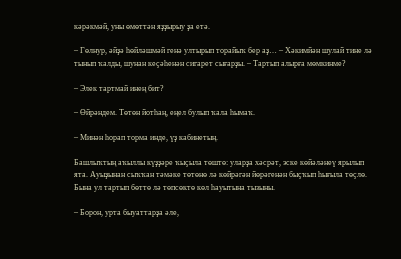кәрәкмәй, уны өмөттән яҙҙырыу ҙа етә.

– Гөлнур, әйҙә һөйләшмәй генә ултырып торайыҡ бер аҙ… – Хәкимйән шулай тине лә тынып ҡалды, шунан кеҫәһенән сигарет сығарҙы. – Тартып алырға мөмкинме?

– Элек тартмай инең бит?

– Өйрәндем. Төтөн йотһаң, еңел булып ҡала һымаҡ.

– Минән һорап торма инде, үҙ кабинетың.

Башлыҡтың аҡыллы күҙҙәре ҡыҫыла төштө: уларҙа хәсрәт, эске көйәләнеү ярылып ята. Ауыҙынан сыҡҡан тәмәке төтөнө лә көйрәгән йөрәгенән быҫҡып һығыла төҫлө. Бына ул тартып бөттө лә төпсөктө көл һауытына тызыны.

– Борон, урта быуаттарҙа әле,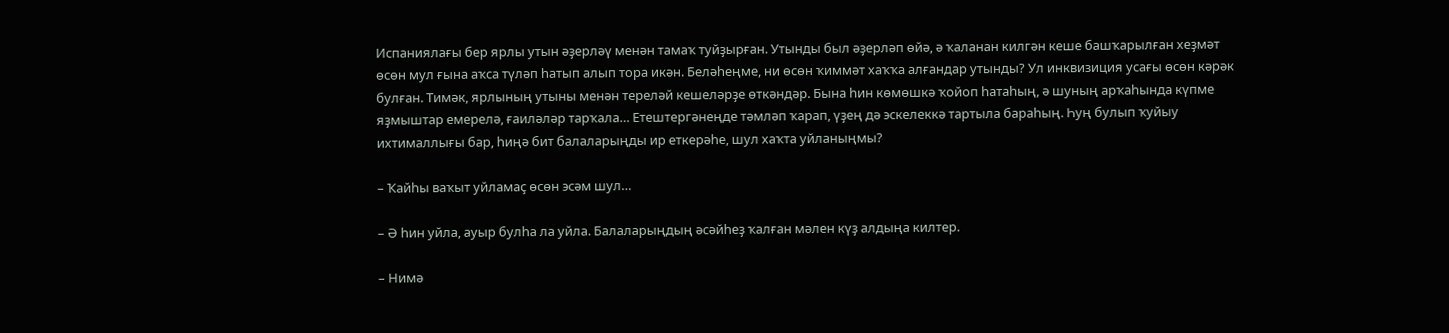Испаниялағы бер ярлы утын әҙерләү менән тамаҡ туйҙырған. Утынды был әҙерләп өйә, ә ҡаланан килгән кеше башҡарылған хеҙмәт өсөн мул ғына аҡса түләп һатып алып тора икән. Беләһеңме, ни өсөн ҡиммәт хаҡҡа алғандар утынды? Ул инквизиция усағы өсөн кәрәк булған. Тимәк, ярлының утыны менән тереләй кешеләрҙе өткәндәр. Бына һин көмөшкә ҡойоп һатаһың, ә шуның арҡаһында күпме яҙмыштар емерелә, ғаиләләр тарҡала… Етештергәнеңде тәмләп ҡарап, үҙең дә эскелеккә тартыла бараһың. Һуң булып ҡуйыу ихтималлығы бар, һиңә бит балаларыңды ир еткерәһе, шул хаҡта уйланыңмы?

– Ҡайһы ваҡыт уйламаҫ өсөн эсәм шул…

– Ә һин уйла, ауыр булһа ла уйла. Балаларыңдың әсәйһеҙ ҡалған мәлен күҙ алдыңа килтер.

– Нимә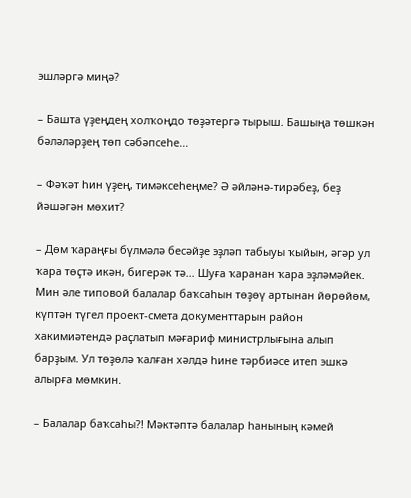эшләргә миңә?

– Башта үҙеңдең холҡоңдо төҙәтергә тырыш. Башыңа төшкән бәләләрҙең төп сәбәпсеһе...

– Фәҡәт һин үҙең, тимәксеһеңме? Ә әйләнә-тирәбеҙ, беҙ йәшәгән мөхит?

– Дөм ҡараңғы бүлмәлә бесәйҙе эҙләп табыуы ҡыйын, әгәр ул ҡара төҫтә икән, бигерәк тә... Шуға ҡаранан ҡара эҙләмәйек. Мин әле типовой балалар баҡсаһын төҙөү артынан йөрөйөм, күптән түгел проект-смета документтарын район хакимиәтендә раҫлатып мәғариф министрлығына алып барҙым. Ул төҙөлә ҡалған хәлдә һине тәрбиәсе итеп эшкә алырға мөмкин.

– Балалар баҡсаһы?! Мәктәптә балалар һанының кәмей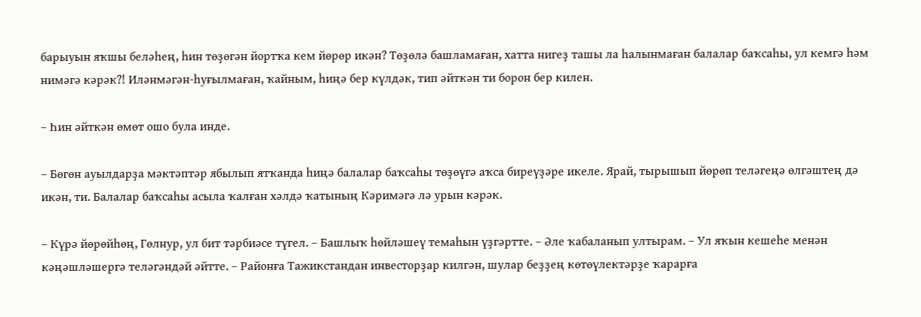барыуын яҡшы беләһең, һин төҙөгән йортҡа кем йөрөр икән? Төҙөлә башламаған, хатта нигеҙ ташы ла һалынмаған балалар баҡсаһы, ул кемгә һәм нимәгә кәрәк?! Иләнмәгән-һуғылмаған, ҡайным, һиңә бер күлдәк, тип әйткән ти борон бер килен.

– Һин әйткән өмөт ошо була инде.

– Бөгөн ауылдарҙа мәктәптәр ябылып ятҡанда һиңә балалар баҡсаһы төҙөүгә аҡса биреүҙәре икеле. Ярай, тырышып йөрөп теләгеңә өлгәштең дә икән, ти. Балалар баҡсаһы асыла ҡалған хәлдә ҡатының Кәримәгә лә урын кәрәк.

– Күрә йөрөйһөң, Гөлнур, ул бит тәрбиәсе түгел. – Башлыҡ һөйләшеү темаһын үҙгәртте. – Әле ҡабаланып ултырам. – Ул яҡын кешеһе менән кәңәшләшергә теләгәндәй әйтте. – Районға Тажикстандан инвесторҙар килгән, шулар беҙҙең көтөүлектәрҙе ҡарарға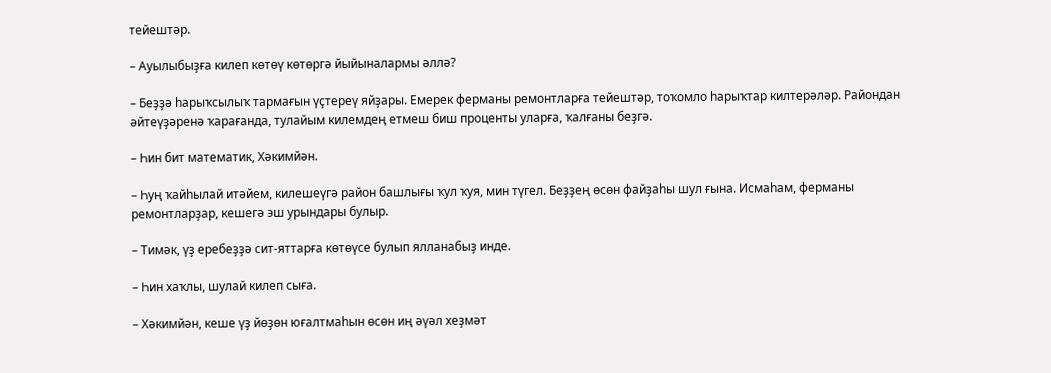тейештәр.

– Ауылыбыҙға килеп көтөү көтөргә йыйыналармы әллә?

– Беҙҙә һарыҡсылыҡ тармағын үҫтереү яйҙары. Емерек ферманы ремонтларға тейештәр, тоҡомло һарыҡтар килтерәләр. Райондан әйтеүҙәренә ҡарағанда, тулайым килемдең етмеш биш проценты уларға, ҡалғаны беҙгә.

– Һин бит математик, Хәкимйән.

– Һуң ҡайһылай итәйем, килешеүгә район башлығы ҡул ҡуя, мин түгел. Беҙҙең өсөн файҙаһы шул ғына. Исмаһам, ферманы ремонтларҙар, кешегә эш урындары булыр.

– Тимәк, үҙ еребеҙҙә сит-яттарға көтөүсе булып ялланабыҙ инде.

– Һин хаҡлы, шулай килеп сыға.

– Хәкимйән, кеше үҙ йөҙөн юғалтмаһын өсөн иң әүәл хеҙмәт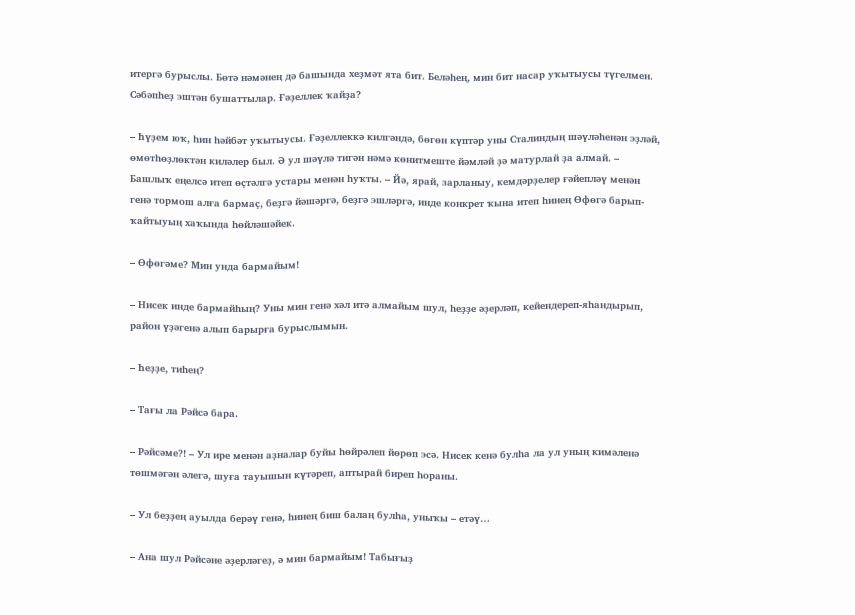итергә бурыслы. Бөтә нәмәнең дә башында хеҙмәт ята бит. Беләһең, мин бит насар уҡытыусы түгелмен. Сәбәпһеҙ эштән бушаттылар. Ғәҙеллек ҡайҙа?

– Һүҙем юҡ, һин һәйбәт уҡытыусы. Ғәҙеллеккә килгәндә, бөгөн күптәр уны Сталиндың шәүләһенән эҙләй, өмөтһөҙлөктән киләлер был. Ә ул шәүлә тигән нәмә көнитмеште йәмләй ҙә матурлай ҙа алмай. – Башлыҡ еңелсә итеп өҫтәлгә устары менән һуҡты. – Йә, ярай, зарланыу, кемдәрҙелер ғәйепләү менән генә тормош алға бармаҫ, беҙгә йәшәргә, беҙгә эшләргә, инде конкрет ҡына итеп һинең Өфөгә барып-ҡайтыуың хаҡында һөйләшәйек.

– Өфөгәме? Мин унда бармайым!

– Нисек инде бармайһың? Уны мин генә хәл итә алмайым шул, һеҙҙе әҙерләп, кейендереп-яһандырып, район үҙәгенә алып барырға бурыслымын.

– Һеҙҙе, тиһең?

– Тағы ла Рәйсә бара.

– Рәйсәме?! – Ул ире менән аҙналар буйы һөйрәлеп йөрөп эсә. Нисек кенә булһа ла ул уның кимәленә төшмәгән әлегә, шуға тауышын күтәреп, аптырай биреп һораны.

– Ул беҙҙең ауылда берәү генә, һинең биш балаң булһа, уныҡы – етәү…

– Ана шул Рәйсәне әҙерләгеҙ, ә мин бармайым! Табығыҙ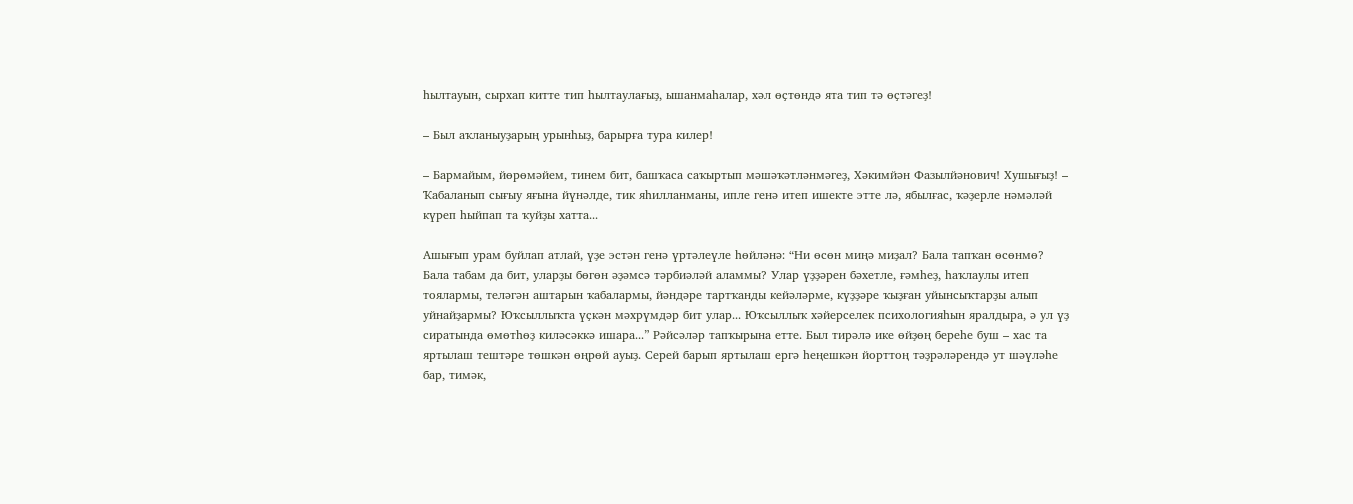һылтауын, сырхап китте тип һылтаулағыҙ, ышанмаһалар, хәл өҫтөндә ята тип тә өҫтәгеҙ!

– Был аҡланыуҙарың урынһыҙ, барырға тура килер!

– Бармайым, йөрөмәйем, тинем бит, башҡаса саҡыртып мәшәҡәтләнмәгеҙ, Хәкимйән Фазылйәнович! Хушығыҙ! – Ҡабаланып сығыу яғына йүнәлде, тик яһилланманы, ипле генә итеп ишекте этте лә, ябылғас, ҡәҙерле нәмәләй күреп һыйпап та ҡуйҙы хатта...

Ашығып урам буйлап атлай, үҙе эстән генә үртәлеүле һөйләнә: “Ни өсөн миңә миҙал? Бала тапҡан өсөнмө? Бала табам да бит, уларҙы бөгөн әҙәмсә тәрбиәләй аламмы? Улар үҙҙәрен бәхетле, ғәмһеҙ, һаҡлаулы итеп тоялармы, теләгән аштарын ҡабалармы, йәндәре тартҡанды кейәләрме, күҙҙәре ҡыҙған уйынсыҡтарҙы алып уйнайҙармы? Юҡсыллыҡта үҫкән мәхрүмдәр бит улар... Юҡсыллыҡ хәйерселек психологияһын яралдыра, ә ул үҙ сиратында өмөтһөҙ киләсәккә ишара...” Рәйсәләр тапҡырына етте. Был тирәлә ике өйҙөң береһе буш – хас та яртылаш тештәре төшкән өңрөй ауыҙ. Серей барып яртылаш ергә һеңешкән йорттоң тәҙрәләрендә ут шәүләһе бар, тимәк,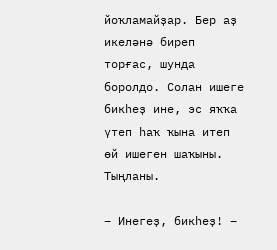йоҡламайҙар. Бер аҙ икеләнә биреп торғас, шунда боролдо. Солан ишеге бикһеҙ ине, эс яҡҡа үтеп һаҡ ҡына итеп өй ишеген шаҡыны. Тыңланы.

– Инегеҙ, бикһеҙ! –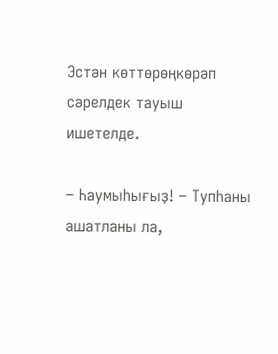Эстән көттөрөңкөрәп сәрелдек тауыш ишетелде.

– Һаумыһығыҙ! – Тупһаны ашатланы ла,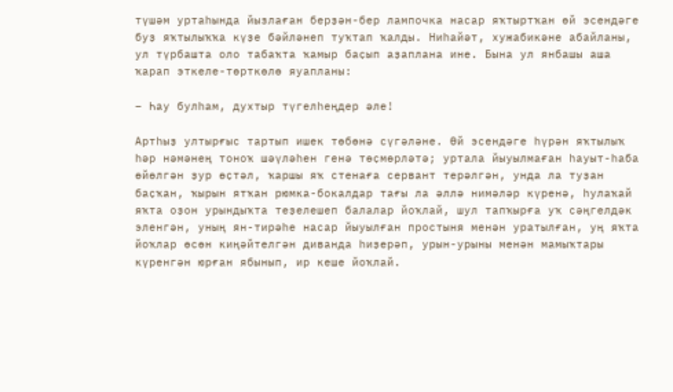түшәм уртаһында йызлаған берҙән-бер лампочка насар яҡтыртҡан өй эсендәге буҙ яҡтылыҡҡа күҙе бәйләнеп туҡтап ҡалды. Ниһайәт, хужабикәне абайланы, ул түрбашта оло табаҡта ҡамыр баҫып аҙаплана ине. Бына ул янбашы аша ҡарап эткеле-төрткөлө яуапланы:

– Һау булһам, духтыр түгелһеңдер әле!

Артһыҙ ултырғыс тартып ишек төбөнә сүгәләне. Өй эсендәге һүрән яҡтылыҡ һәр нәмәнең тоноҡ шәүләһен генә төҫмөрләтә; уртала йыуылмаған һауыт-һаба өйөлгән ҙур өҫтәл, ҡаршы яҡ стенаға сервант терәлгән, унда ла туҙан баҫҡан, ҡырын ятҡан рюмка-бокалдар тағы ла әллә нимәләр күренә, һулаҡай яҡта оҙон урындыҡта теҙелешеп балалар йоҡлай, шул тапҡырға уҡ сәңгелдәк эленгән, уның ян-тирәһе насар йыуылған простыня менән уратылған, уң яҡта йоҡлар өсөн киңәйтелгән диванда һиҙерәп, урын-урыны менән мамыҡтары күренгән юрған ябынып, ир кеше йоҡлай.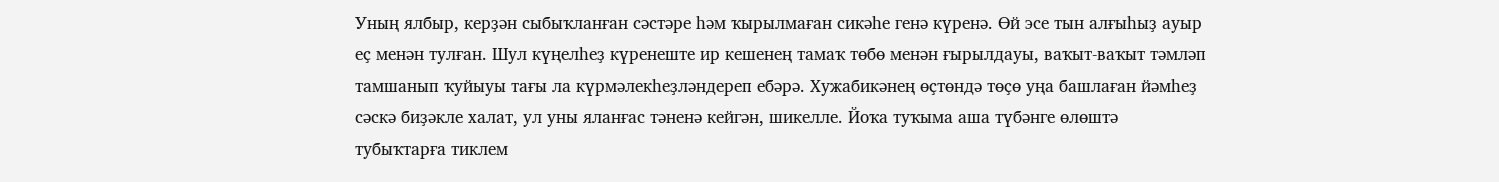Уның ялбыр, керҙән сыбыҡланған сәстәре һәм ҡырылмаған сикәһе генә күренә. Өй эсе тын алғыһыҙ ауыр еҫ менән тулған. Шул күңелһеҙ күренеште ир кешенең тамаҡ төбө менән ғырылдауы, ваҡыт-ваҡыт тәмләп тамшанып ҡуйыуы тағы ла күрмәлекһеҙләндереп ебәрә. Хужабикәнең өҫтөндә төҫө уңа башлаған йәмһеҙ сәскә биҙәкле халат, ул уны яланғас тәненә кейгән, шикелле. Йоҡа туҡыма аша түбәнге өлөштә тубыҡтарға тиклем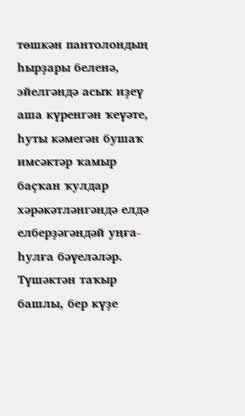төшкән пантолондың һырҙары беленә, эйелгәндә асыҡ иҙеү аша күренгән ҡеүәте, һуты кәмегән бушаҡ имсәктәр ҡамыр баҫҡан ҡулдар хәрәкәтләнгәндә елдә елберҙәгәндәй уңға-һулға бәүеләләр. Түшәктән таҡыр башлы, бер күҙе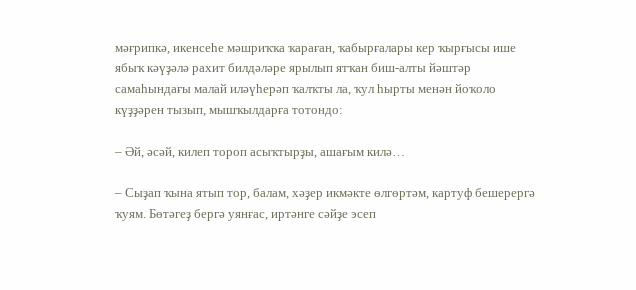мәғрипкә, икенсеһе мәшриҡҡа ҡараған, ҡабырғалары кер ҡырғысы ише ябыҡ кәүҙәлә рахит билдәләре ярылып ятҡан биш-алты йәштәр самаһындағы малай иләүһерәп ҡалҡты ла, ҡул һырты менән йоҡоло күҙҙәрен тызып, мышҡылдарға тотондо:

– Әй, әсәй, килеп тороп асыҡтырҙы, ашағым килә…

– Сыҙап ҡына ятып тор, балам, хәҙер икмәкте өлгөртәм, картуф бешерергә ҡуям. Бөтәгеҙ бергә уянғас, иртәнге сәйҙе эсеп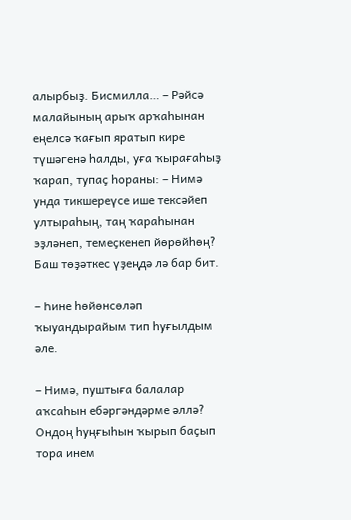алырбыҙ. Бисмилла… – Рәйсә малайының арыҡ арҡаһынан еңелсә ҡағып яратып кире түшәгенә һалды, уға ҡырағаһыҙ ҡарап, тупаҫ һораны: – Нимә унда тикшереүсе ише тексәйеп ултыраһың, таң ҡараһынан эҙләнеп, темеҫкенеп йөрөйһөң? Баш төҙәткес үҙеңдә лә бар бит.

– Һине һөйөнсөләп ҡыуандырайым тип һуғылдым әле.

– Нимә, пуштыға балалар аҡсаһын ебәргәндәрме әллә? Ондоң һуңғыһын ҡырып баҫып тора инем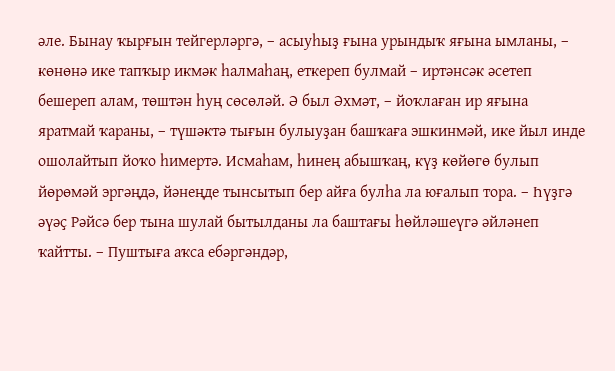әле. Бынау ҡырғын тейгерләргә, – асыуһыҙ ғына урындыҡ яғына ымланы, – көнөнә ике тапҡыр икмәк һалмаһаң, еткереп булмай – иртәнсәк әсетеп бешереп алам, төштән һуң сөсөләй. Ә был Әхмәт, – йоҡлаған ир яғына яратмай ҡараны, – түшәктә тығын булыуҙан башҡаға эшкинмәй, ике йыл инде ошолайтып йоҡо һимертә. Исмаһам, һинең абышҡаң, күҙ көйөгө булып йөрөмәй эргәңдә, йәнеңде тынсытып бер айға булһа ла юғалып тора. – Һүҙгә әүәҫ Рәйсә бер тына шулай бытылданы ла баштағы һөйләшеүгә әйләнеп ҡайтты. – Пуштыға аҡса ебәргәндәр,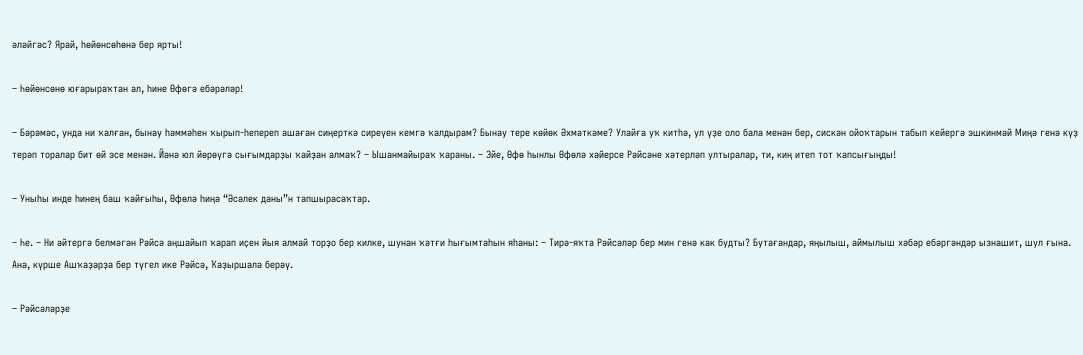әләйгәс? Ярай, һөйөнсөһөнә бер ярты!

– Һөйөнсөнө юғарыраҡтан ал, һине Өфөгә ебәрәләр!

– Бәрәмәс, унда ни ҡалған, бынау һәммәһен ҡырып-һепереп ашаған сиңерткә сиреүен кемгә ҡалдырам? Бынау тере көйөк Әхмәткәме? Улайға уҡ китһә, ул үҙе оло бала менән бер, сискән ойоҡтарын табып кейергә эшкинмәй Миңә генә күҙ терәп торалар бит өй эсе менән. Йәнә юл йөрөүгә сығымдарҙы ҡайҙан алмаҡ? – Ышанмайыраҡ ҡараны. – Эйе, Өфө һынлы Өфөлә хәйерсе Рәйсәне хәтерләп ултыралар, ти, киң итеп тот ҡапсығыңды!

– Уныһы инде һинең баш ҡайғыһы, Өфөлә һиңә “Әсәлек даны”н тапшырасаҡтар.

– Һе. – Ни әйтергә белмәгән Рәйсә аңшайып ҡарап иҫен йыя алмай торҙо бер килке, шунан ҡәтғи һығымтаһын яһаны: – Тирә-яҡта Рәйсәләр бер мин генә как будты? Бутағандар, яңылыш, аймылыш хәбәр ебәргәндәр ызнашит, шул ғына. Ана, күрше Ашҡаҙарҙа бер түгел ике Рәйсә, Ҡаҙыршала берәү.

– Рәйсәләрҙе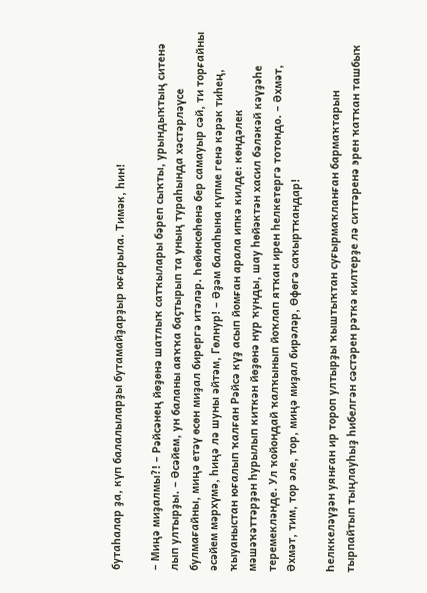бутаһалар ҙа, күп балалыларҙы бутамайҙарҙыр юғарыла. Тимәк, һин!

– Миңә миҙалмы?! – Рәйсәнең йөҙөнә шатлыҡ сатҡылары бәреп сыҡты, урындыҡтың ситенә лып ултырҙы. – Әсәйем, ун баланы аяҡҡа баҫтырып та уның тураһында хәстәрләүсе булмағайны, миңә етәү өсөн миҙал бирергә итәләр. Һөйөнсөһөнә бер самауыр сәй, ти торғайны әсәйем мәрхүмә, һиңә лә шуны әйтәм, Гөлнур! – Әҙәм балаһына күпме генә кәрәк тиһең, ҡыуаныстан юғалып ҡалған Рәйсә күҙ асып йомған арала ипкә килде: көндәлек мәшәҡәттәрҙән һурылып киткән йөҙөнә нур ҡунды, шау һөйәктән хасил бәләкәй кәүҙәһе теремекләнде. Ул ҡойондай ҡалҡынып йоҡлап ятҡан ирен һелкетергә тотондо. – Әхмәт, Әхмәт, тим, тор әле, тор, миңә миҙал бирәләр, Өфөгә саҡыртҡандар!

Һелккеләүҙән уянған ир тороп ултырҙы ҡыштыҡтан суғырмаҡланған бармаҡтарын тырпайтып тыңлауһыҙ һибелгән сәстәрен рәткә килтерҙе лә ситтәренә эрен ҡатҡан ташбыҡ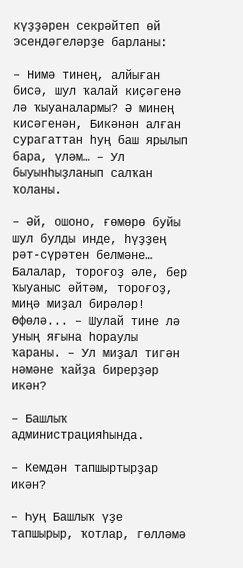күҙҙәрен секрәйтеп өй эсендәгеләрҙе барланы:

– Нимә тинең, алйыған бисә, шул ҡалай киҫәгенә лә ҡыуаналармы? Ә минең кисәгенән, Бикәнән алған сурагаттан һуң баш ярылып бара, үләм… – Ул быуынһыҙланып салҡан ҡоланы.

– Әй, ошоно, ғөмөрө буйы шул булды инде, һүҙҙең рәт-сүрәтен белмәне… Балалар, тороғоҙ әле, бер ҡыуаныс әйтәм, тороғоҙ, миңә миҙал бирәләр! Өфөлә... – Шулай тине лә уның яғына һораулы ҡараны. – Ул миҙал тигән нәмәне ҡайҙа бирерҙәр икән?

– Башлыҡ администрацияһында.

– Кемдән тапшыртырҙар икән?

– Һуң Башлыҡ үҙе тапшырыр, ҡотлар, гөлләмә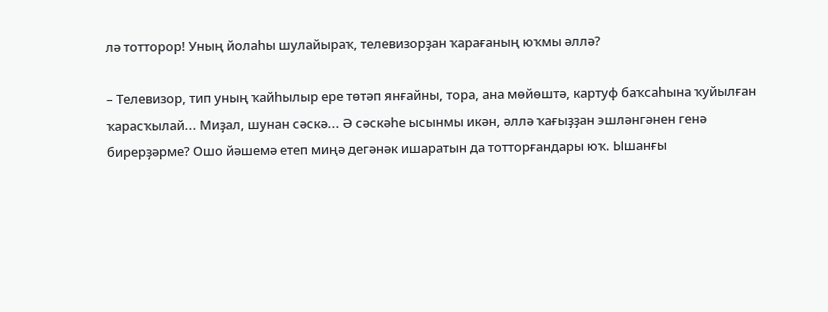лә тотторор! Уның йолаһы шулайыраҡ, телевизорҙан ҡарағаның юҡмы әллә?

– Телевизор, тип уның ҡайһылыр ере төтәп янғайны, тора, ана мөйөштә, картуф баҡсаһына ҡуйылған ҡарасҡылай... Миҙал, шунан сәскә... Ә сәскәһе ысынмы икән, әллә ҡағыҙҙан эшләнгәнен генә бирерҙәрме? Ошо йәшемә етеп миңә дегәнәк ишаратын да тотторғандары юҡ. Ышанғы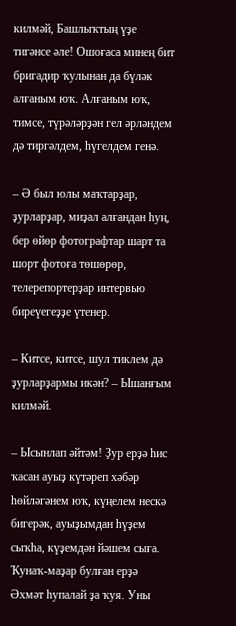килмәй, Башлыҡтың үҙе тигәнсе әле! Ошоғаса минең бит бригадир ҡулынан да бүләк алғаным юҡ. Алғаным юҡ, тимсе, түрәләрҙән гел әрләндем дә тиргәлдем, һүгелдем генә.

– Ә был юлы маҡтарҙар, ҙурларҙар, миҙал алғандан һуң, бер өйөр фотографтар шарт та шорт фотоға төшөрөр, телерепортерҙар интервью биреүегеҙҙе үтенер.

– Китсе, китсе, шул тиклем дә ҙурларҙармы икән? – Ышанғым килмәй.

– Ысынлап әйтәм! Ҙур ерҙә һис ҡасан ауыҙ күтәреп хәбәр һөйләгәнем юҡ, күңелем нескә бигерәк, ауыҙымдан һүҙем сыҡһа, күҙемдән йәшем сыға. Ҡунаҡ-маҙар булған ерҙә Әхмәт һупалай ҙа ҡуя. Уны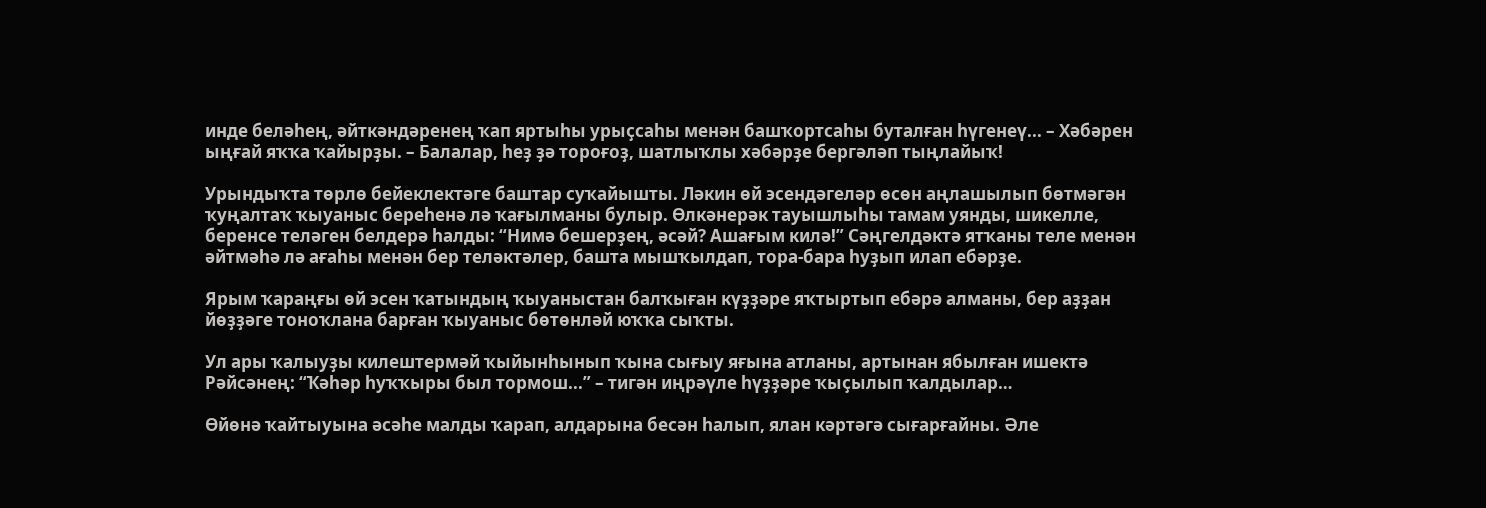инде беләһең, әйткәндәренең ҡап яртыһы урыҫсаһы менән башҡортсаһы буталған һүгенеү... – Хәбәрен ыңғай яҡҡа ҡайырҙы. – Балалар, һеҙ ҙә тороғоҙ, шатлыҡлы хәбәрҙе бергәләп тыңлайыҡ!

Урындыҡта төрлө бейеклектәге баштар суҡайышты. Ләкин өй эсендәгеләр өсөн аңлашылып бөтмәгән ҡуңалтаҡ ҡыуаныс береһенә лә ҡағылманы булыр. Өлкәнерәк тауышлыһы тамам уянды, шикелле, беренсе теләген белдерә һалды: “Нимә бешерҙең, әсәй? Ашағым килә!” Сәңгелдәктә ятҡаны теле менән әйтмәһә лә ағаһы менән бер теләктәлер, башта мышҡылдап, тора-бара һуҙып илап ебәрҙе.

Ярым ҡараңғы өй эсен ҡатындың ҡыуаныстан балҡыған күҙҙәре яҡтыртып ебәрә алманы, бер аҙҙан йөҙҙәге тоноҡлана барған ҡыуаныс бөтөнләй юҡҡа сыҡты.

Ул ары ҡалыуҙы килештермәй ҡыйынһынып ҡына сығыу яғына атланы, артынан ябылған ишектә Рәйсәнең: “Ҡәһәр һуҡҡыры был тормош...” – тигән иңрәүле һүҙҙәре ҡыҫылып ҡалдылар…

Өйөнә ҡайтыуына әсәһе малды ҡарап, алдарына бесән һалып, ялан кәртәгә сығарғайны. Әле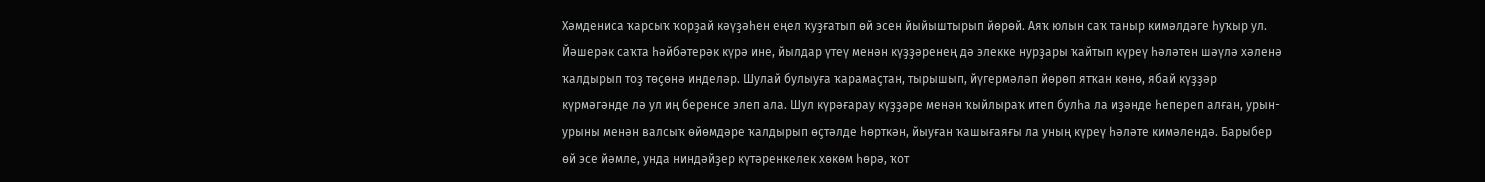Хәмдениса ҡарсыҡ ҡорҙай кәүҙәһен еңел ҡуҙғатып өй эсен йыйыштырып йөрөй. Аяҡ юлын саҡ таныр кимәлдәге һуҡыр ул. Йәшерәк саҡта һәйбәтерәк күрә ине, йылдар үтеү менән күҙҙәренең дә элекке нурҙары ҡайтып күреү һәләтен шәүлә хәленә ҡалдырып тоҙ төҫөнә инделәр. Шулай булыуға ҡарамаҫтан, тырышып, йүгермәләп йөрөп ятҡан көнө, ябай күҙҙәр күрмәгәнде лә ул иң беренсе элеп ала. Шул күрәғарау күҙҙәре менән ҡыйлыраҡ итеп булһа ла иҙәнде һепереп алған, урын-урыны менән валсыҡ өйөмдәре ҡалдырып өҫтәлде һөрткән, йыуған ҡашығаяғы ла уның күреү һәләте кимәлендә. Барыбер өй эсе йәмле, унда ниндәйҙер күтәренкелек хөкөм һөрә, ҡот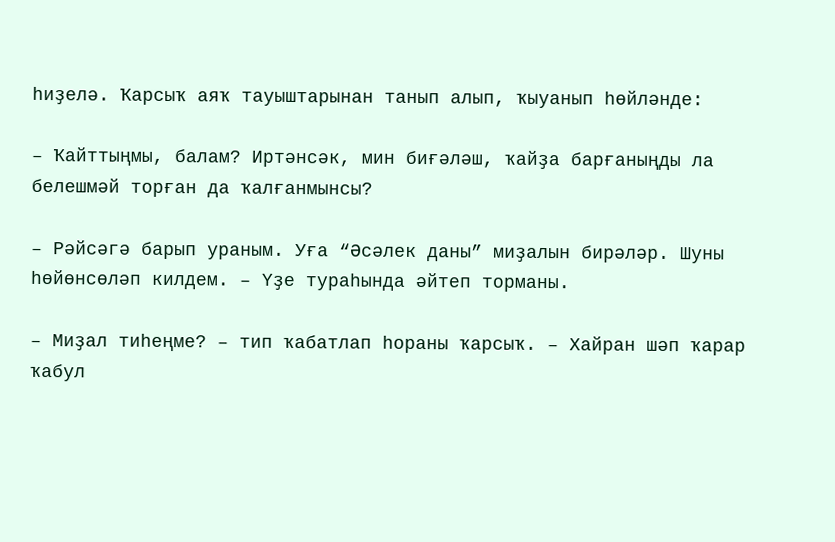һиҙелә. Ҡарсыҡ аяҡ тауыштарынан танып алып, ҡыуанып һөйләнде:

– Ҡайттыңмы, балам? Иртәнсәк, мин биғәләш, ҡайҙа барғаныңды ла белешмәй торған да ҡалғанмынсы?

– Рәйсәгә барып ураным. Уға “Әсәлек даны” миҙалын бирәләр. Шуны һөйөнсөләп килдем. – Үҙе тураһында әйтеп торманы.

– Миҙал тиһеңме? – тип ҡабатлап һораны ҡарсыҡ. – Хайран шәп ҡарар ҡабул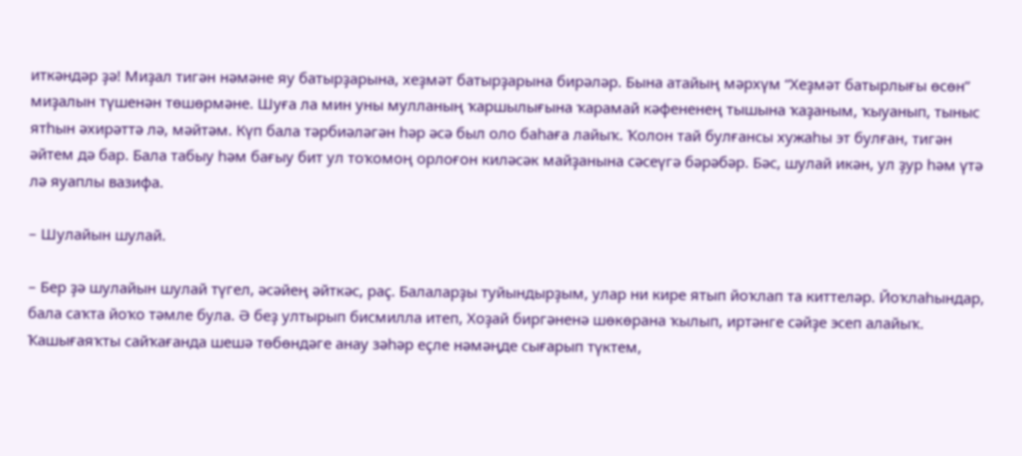иткәндәр ҙә! Миҙал тигән нәмәне яу батырҙарына, хеҙмәт батырҙарына бирәләр. Бына атайың мәрхүм “Хеҙмәт батырлығы өсөн” миҙалын түшенән төшөрмәне. Шуға ла мин уны мулланың ҡаршылығына ҡарамай кәфененең тышына ҡаҙаным, ҡыуанып, тыныс ятһын әхирәттә лә, мәйтәм. Күп бала тәрбиәләгән һәр әсә был оло баһаға лайыҡ. Ҡолон тай булғансы хужаһы эт булған, тигән әйтем дә бар. Бала табыу һәм бағыу бит ул тоҡомоң орлоғон киләсәк майҙанына сәсеүгә бәрәбәр. Бәс, шулай икән, ул ҙур һәм үтә лә яуаплы вазифа.

– Шулайын шулай.

– Бер ҙә шулайын шулай түгел, әсәйең әйткәс, раҫ. Балаларҙы туйындырҙым, улар ни кире ятып йоҡлап та киттеләр. Йоҡлаһындар, бала саҡта йоҡо тәмле була. Ә беҙ ултырып бисмилла итеп, Хоҙай биргәненә шөкөрана ҡылып, иртәнге сәйҙе эсеп алайыҡ. Ҡашығаяҡты сайҡағанда шешә төбөндәге анау зәһәр еҫле нәмәңде сығарып түктем,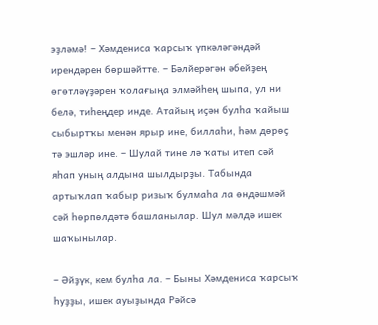эҙләмә! – Хәмдениса ҡарсыҡ үпкәләгәндәй ирендәрен бөршәйтте. – Бәлйерәгән әбейҙең өгөтләүҙәрен ҡолағыңа элмәйһең шыпа, ул ни белә, тиһеңдер инде. Атайың иҫән булһа ҡайыш сыбыртҡы менән ярыр ине, биллаһи, һәм дөрөҫ тә эшләр ине. – Шулай тине лә ҡаты итеп сәй яһап уның алдына шылдырҙы. Табында артыҡлап ҡабыр ризыҡ булмаһа ла өндәшмәй сәй һөрпөлдәтә башланылар. Шул мәлдә ишек шаҡынылар.

– Әйҙүк, кем булһа ла. – Быны Хәмдениса ҡарсыҡ һуҙҙы, ишек ауыҙында Рәйсә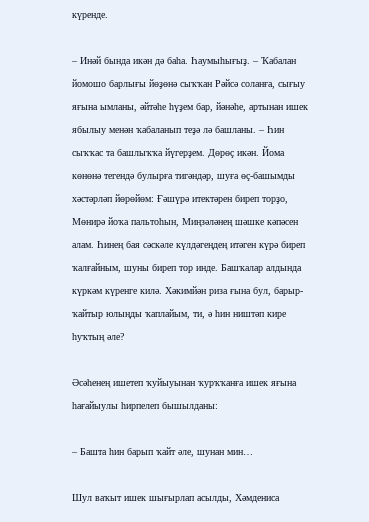күренде.

– Инәй бында икән дә баһа. Һаумыһығыҙ. – Ҡабалан йомошо барлығы йөҙөнә сыҡҡан Рәйсә соланға, сығыу яғына ымланы, әйтәһе һүҙем бар, йәнәһе, артынан ишек ябылыу менән ҡабаланып теҙә лә башланы. – Һин сыҡҡас та башлыҡҡа йүгерҙем. Дөрөҫ икән. Йома көнөнә тегендә булырға тигәндәр, шуға өҫ-башымды хәстәрләп йөрөйөм: Ғәшүрә итектәрен биреп торҙо, Мөнирә йоҡа пальтоһын, Миңзәләнең шәшке кәпәсен алам. Һинең бая сәскәле күлдәгеңдең итәген күрә биреп ҡалғайным, шуны биреп тор инде. Башҡалар алдында күркәм күренге килә. Хәкимйән риза ғына бул, барыр-ҡайтыр юлыңды ҡаплайым, ти, ә һин ништәп кире һуҡтың әле?

Әсәһенең ишетеп ҡуйыуынан ҡурҡҡанға ишек яғына һағайыулы һирпелеп бышылданы:

– Башта һин барып ҡайт әле, шунан мин…

Шул ваҡыт ишек шығырлап асылды, Хәмдениса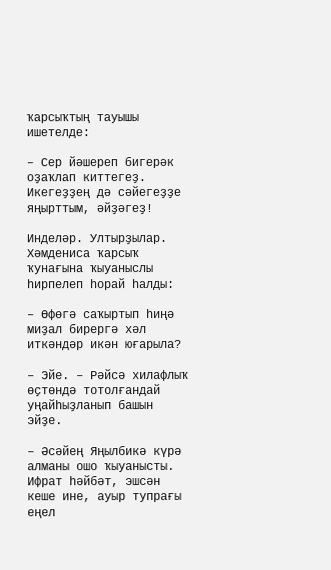ҡарсыҡтың тауышы ишетелде:

– Сер йәшереп бигерәк оҙаҡлап киттегеҙ. Икегеҙҙең дә сәйегеҙҙе яңырттым, әйҙәгеҙ!

Инделәр. Ултырҙылар. Хәмдениса ҡарсыҡ ҡунағына ҡыуаныслы һирпелеп һорай һалды:

– Өфөгә саҡыртып һиңә миҙал бирергә хәл иткәндәр икән юғарыла?

– Эйе. – Рәйсә хилафлыҡ өҫтөндә тотолғандай уңайһыҙланып башын эйҙе.

– Әсәйең Яңылбикә күрә алманы ошо ҡыуанысты. Ифрат һәйбәт, эшсән кеше ине, ауыр тупрағы еңел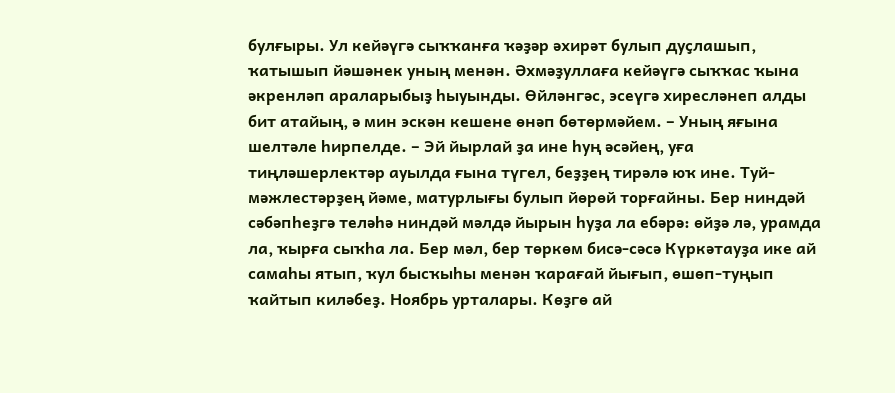булғыры. Ул кейәүгә сыҡҡанға ҡәҙәр әхирәт булып дуҫлашып, ҡатышып йәшәнек уның менән. Әхмәҙуллаға кейәүгә сыҡҡас ҡына әкренләп араларыбыҙ һыуынды. Өйләнгәс, эсеүгә хиресләнеп алды бит атайың, ә мин эскән кешене өнәп бөтөрмәйем. – Уның яғына шелтәле һирпелде. – Эй йырлай ҙа ине һуң әсәйең, уға тиңләшерлектәр ауылда ғына түгел, беҙҙең тирәлә юҡ ине. Туй-мәжлестәрҙең йәме, матурлығы булып йөрөй торғайны. Бер ниндәй сәбәпһеҙгә теләһә ниндәй мәлдә йырын һуҙа ла ебәрә: өйҙә лә, урамда ла, ҡырға сыҡһа ла. Бер мәл, бер төркөм бисә-сәсә Күркәтауҙа ике ай самаһы ятып, ҡул бысҡыһы менән ҡарағай йығып, өшөп-туңып ҡайтып киләбеҙ. Ноябрь урталары. Көҙгө ай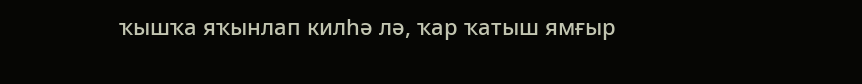ҡышҡа яҡынлап килһә лә, ҡар ҡатыш ямғыр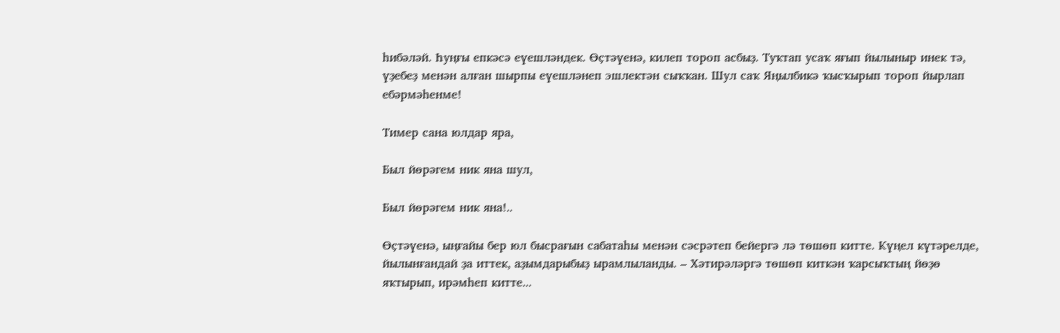һибәләй. Һуңғы епкәсә еүешләндек. Өҫтәүенә, килеп тороп асбыҙ. Туҡтап усаҡ яғып йылыныр инек тә, үҙебеҙ менән алған шырпы еүешләнеп эшлектән сыҡҡан. Шул саҡ Яңылбикә ҡысҡырып тороп йырлап ебәрмәһенме!

Тимер сана юлдар яра,

Был йөрәгем ник яна шул,

Был йөрәгем ник яна!..

Өҫтәүенә, ыңғайы бер юл бысрағын сабатаһы менән сәсрәтеп бейергә лә төшөп китте. Күңел күтәрелде, йылынғандай ҙа иттек, аҙымдарыбыҙ ырамлыланды. – Хәтирәләргә төшөп киткән ҡарсыҡтың йөҙө яҡтырып, ирәмһеп китте...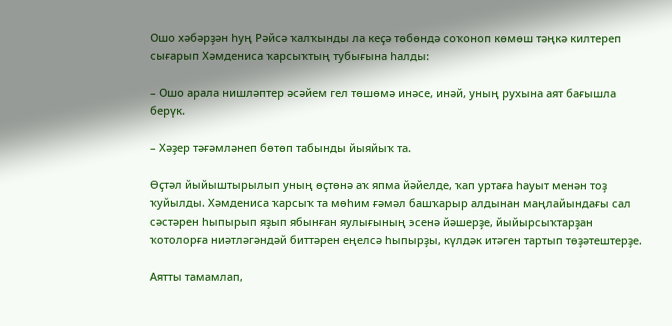Ошо хәбәрҙән һуң Рәйсә ҡалҡынды ла кеҫә төбөндә соҡоноп көмөш тәңкә килтереп сығарып Хәмдениса ҡарсыҡтың тубығына һалды:

– Ошо арала нишләптер әсәйем гел төшөмә инәсе, инәй, уның рухына аят бағышла берүк.

– Хәҙер тәғәмләнеп бөтөп табынды йыяйыҡ та.

Өҫтәл йыйыштырылып уның өҫтөнә аҡ япма йәйелде, ҡап уртаға һауыт менән тоҙ ҡуйылды. Хәмдениса ҡарсыҡ та мөһим ғәмәл башҡарыр алдынан маңлайындағы сал сәстәрен һыпырып яҙып ябынған яулығының эсенә йәшерҙе, йыйырсыҡтарҙан ҡотолорға ниәтләгәндәй биттәрен еңелсә һыпырҙы, күлдәк итәген тартып төҙәтештерҙе.

Аятты тамамлап,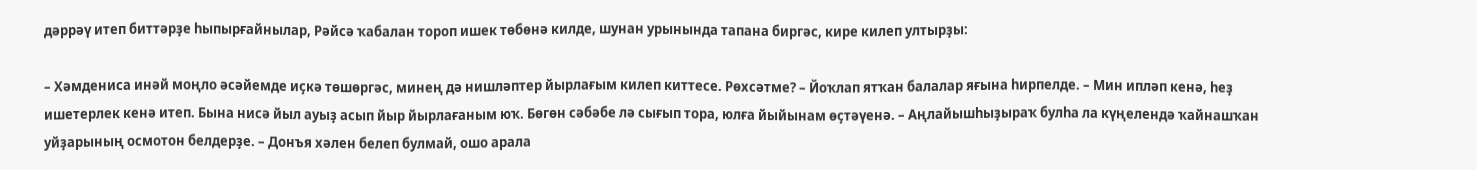дәррәү итеп биттәрҙе һыпырғайнылар, Рәйсә ҡабалан тороп ишек төбөнә килде, шунан урынында тапана биргәс, кире килеп ултырҙы:

– Хәмдениса инәй моңло әсәйемде иҫкә төшөргәс, минең дә нишләптер йырлағым килеп киттесе. Рөхсәтме? – Йоҡлап ятҡан балалар яғына һирпелде. – Мин ипләп кенә, һеҙ ишетерлек кенә итеп. Бына нисә йыл ауыҙ асып йыр йырлағаным юҡ. Бөгөн сәбәбе лә сығып тора, юлға йыйынам өҫтәүенә. – Аңлайышһыҙыраҡ булһа ла күңелендә ҡайнашҡан уйҙарының осмотон белдерҙе. – Донъя хәлен белеп булмай, ошо арала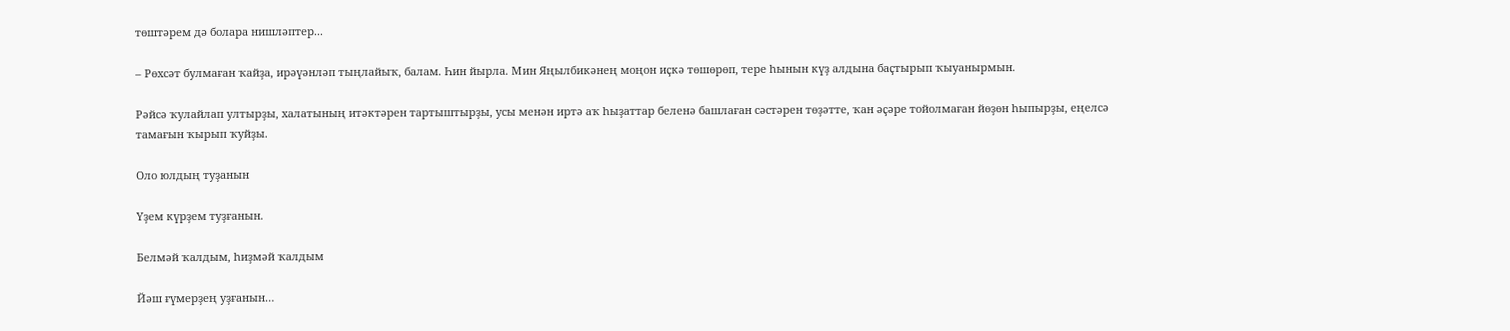төштәрем дә болара нишләптер...

– Рөхсәт булмаған ҡайҙа, ирәүәнләп тыңлайыҡ, балам. Һин йырла. Мин Яңылбикәнең моңон иҫкә төшөрөп, тере һынын күҙ алдына баҫтырып ҡыуанырмын.

Рәйсә ҡулайлап ултырҙы, халатының итәктәрен тартыштырҙы, усы менән иртә аҡ һыҙаттар беленә башлаған сәстәрен төҙәтте, ҡан әҫәре тойолмаған йөҙөн һыпырҙы, еңелсә тамағын ҡырып ҡуйҙы.

Оло юлдың туҙанын

Үҙем күрҙем туҙғанын.

Белмәй ҡалдым, һиҙмәй ҡалдым

Йәш ғүмерҙең уҙғанын…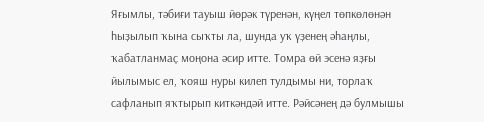Яғымлы, тәбиғи тауыш йөрәк түренән, күңел төпкөлөнән һыҙылып ҡына сыҡты ла, шунда уҡ үҙенең әһаңлы, ҡабатланмаҫ моңона әсир итте. Томра өй эсенә яҙғы йылымыс ел, ҡояш нуры килеп тулдымы ни, торлаҡ сафланып яҡтырып киткәндәй итте. Рәйсәнең дә булмышы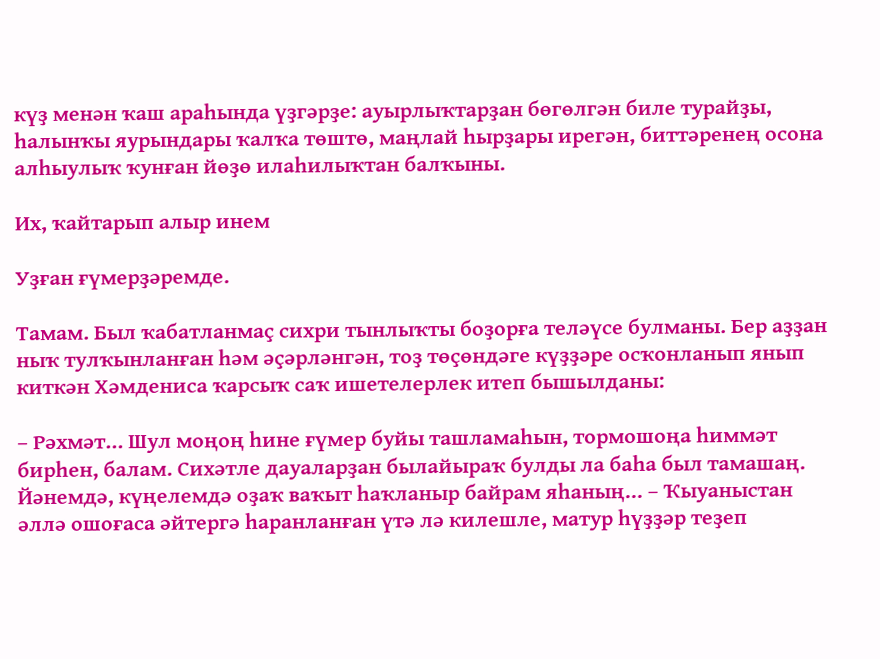күҙ менән ҡаш араһында үҙгәрҙе: ауырлыҡтарҙан бөгөлгән биле турайҙы, һалынҡы яурындары ҡалҡа төштө, маңлай һырҙары ирегән, биттәренең осона алһыулыҡ ҡунған йөҙө илаһилыҡтан балҡыны.

Их, ҡайтарып алыр инем

Уҙған ғүмерҙәремде.

Тамам. Был ҡабатланмаҫ сихри тынлыҡты боҙорға теләүсе булманы. Бер аҙҙан ныҡ тулҡынланған һәм әҫәрләнгән, тоҙ төҫөндәге күҙҙәре осҡонланып янып киткән Хәмдениса ҡарсыҡ саҡ ишетелерлек итеп бышылданы:

– Рәхмәт… Шул моңоң һине ғүмер буйы ташламаһын, тормошоңа һиммәт бирһен, балам. Сихәтле дауаларҙан былайыраҡ булды ла баһа был тамашаң. Йәнемдә, күңелемдә оҙаҡ ваҡыт һаҡланыр байрам яһаның... – Ҡыуаныстан әллә ошоғаса әйтергә һаранланған үтә лә килешле, матур һүҙҙәр теҙеп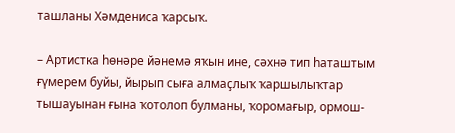ташланы Хәмдениса ҡарсыҡ.

– Артистка һөнәре йәнемә яҡын ине, сәхнә тип һаташтым ғүмерем буйы, йырып сыға алмаҫлыҡ ҡаршылыҡтар тышауынан ғына ҡотолоп булманы, ҡоромағыр, ормош-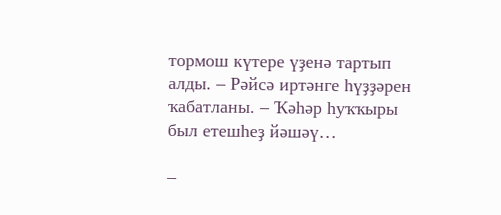тормош күтере үҙенә тартып алды. – Рәйсә иртәнге һүҙҙәрен ҡабатланы. – Ҡәһәр һуҡҡыры был етешһеҙ йәшәү…

–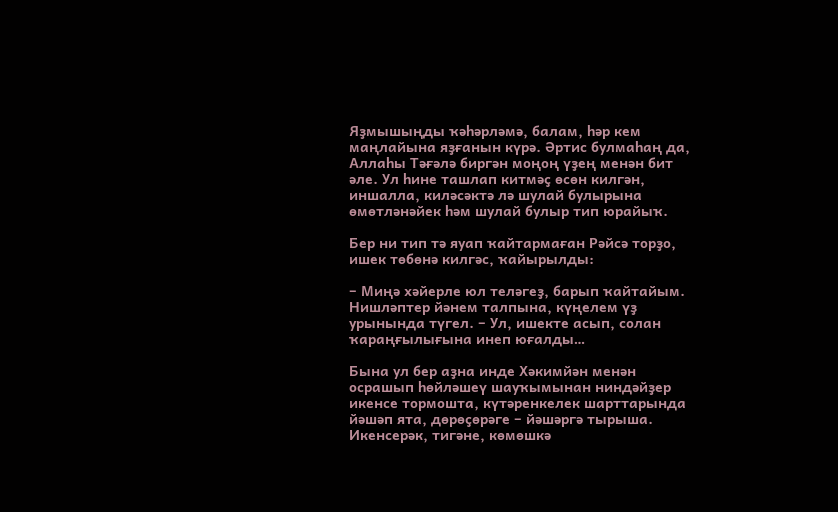Яҙмышыңды ҡәһәрләмә, балам, һәр кем маңлайына яҙғанын күрә. Әртис булмаһаң да, Аллаһы Тәғәлә биргән моңоң үҙең менән бит әле. Ул һине ташлап китмәҫ өсөн килгән, иншалла, киләсәктә лә шулай булырына өмөтләнәйек һәм шулай булыр тип юрайыҡ.

Бер ни тип тә яуап ҡайтармаған Рәйсә торҙо, ишек төбөнә килгәс, ҡайырылды:

– Миңә хәйерле юл теләгеҙ, барып ҡайтайым. Нишләптер йәнем талпына, күңелем үҙ урынында түгел. – Ул, ишекте асып, солан ҡараңғылығына инеп юғалды…

Бына ул бер аҙна инде Хәкимйән менән осрашып һөйләшеү шауҡымынан ниндәйҙер икенсе тормошта, күтәренкелек шарттарында йәшәп ята, дөрөҫөрәге – йәшәргә тырыша. Икенсерәк, тигәне, көмөшкә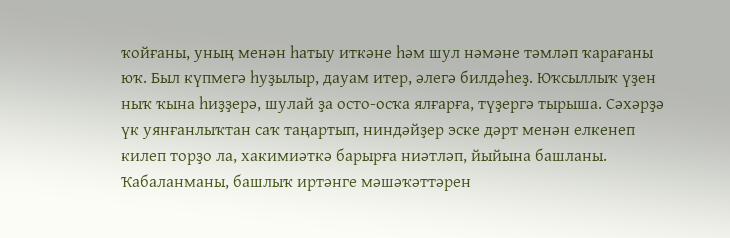ҡойғаны, уның менән һатыу иткәне һәм шул нәмәне тәмләп ҡарағаны юҡ. Был күпмегә һуҙылыр, дауам итер, әлегә билдәһеҙ. Юҡсыллыҡ үҙен ныҡ ҡына һиҙҙерә, шулай ҙа осто-осҡа ялғарға, түҙергә тырыша. Сәхәрҙә үк уянғанлыҡтан саҡ таңартып, ниндәйҙер эске дәрт менән елкенеп килеп торҙо ла, хакимиәткә барырға ниәтләп, йыйына башланы. Ҡабаланманы, башлыҡ иртәнге мәшәҡәттәрен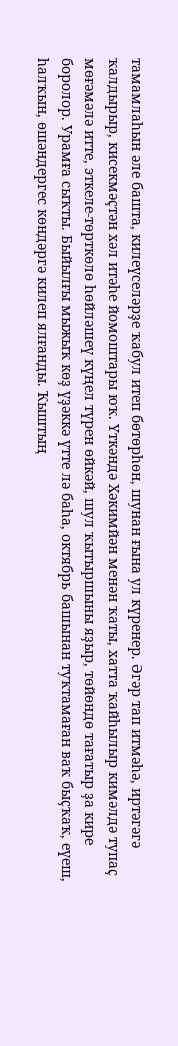тамамлаһын әле башта, килеүселәрҙе ҡабул итеп бөтөрһөн, шунан ғына ул күренер. Әгәр тап итмәһә, иртәгәгә ҡалдырыр, кисекмәҫтән хәл итәһе йомоштары юҡ. Үткәндә Хәкимйән менән ҡаты, хатта ҡайһылыр кимәлдә тупаҫ мөғәмәлә итте, эткеле-төрткөлө һөйләшеү күңел түрен өйкәй, шул ҡытыршыны яҙыр, төйөндө тағатыр ҙа кире боролор. Урамға сыҡты. Быйылғы мыжыҡ көҙ үҙәккә үтте лә баһа, октябрь башынан туҡтамаған ваҡ быҫҡаҡ, еүеш, һалҡын, өшәндергес көндәргә килеп ялғанды. Ҡыштың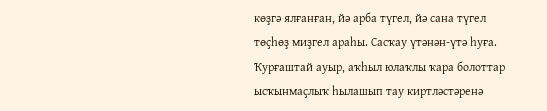көҙгә ялғанған, йә арба түгел, йә сана түгел төҫһөҙ миҙгел араһы. Сасҡау үтәнән-үтә һуға. Ҡурғаштай ауыр, аҡһыл юлаҡлы ҡара болоттар ысҡынмаҫлыҡ һылашып тау киртләстәренә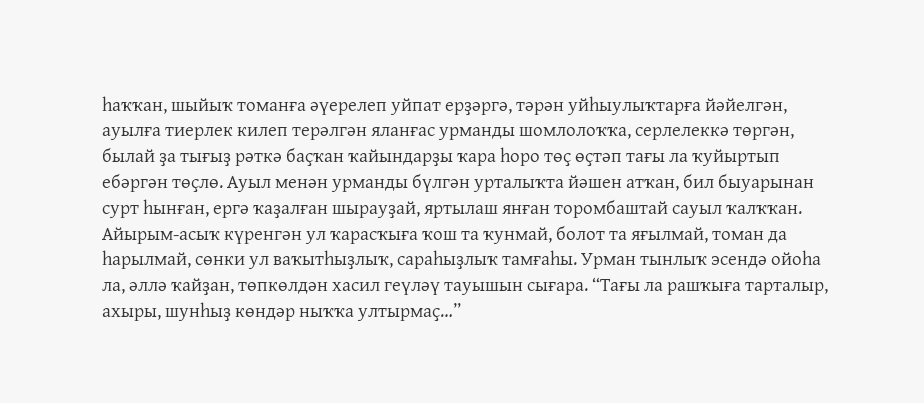һаҡҡан, шыйыҡ томанға әүерелеп уйпат ерҙәргә, тәрән уйһыулыҡтарға йәйелгән, ауылға тиерлек килеп терәлгән яланғас урманды шомлолоҡҡа, серлелеккә төргән, былай ҙа тығыҙ рәткә баҫҡан ҡайындарҙы ҡара һоро төҫ өҫтәп тағы ла ҡуйыртып ебәргән төҫлө. Ауыл менән урманды бүлгән урталыҡта йәшен атҡан, бил быуарынан сурт һынған, ергә ҡаҙалған шырауҙай, яртылаш янған торомбаштай сауыл ҡалҡҡан. Айырым-асыҡ күренгән ул ҡарасҡыға ҡош та ҡунмай, болот та яғылмай, томан да һарылмай, сөнки ул ваҡытһыҙлыҡ, сараһыҙлыҡ тамғаһы. Урман тынлыҡ эсендә ойоһа ла, әллә ҡайҙан, төпкөлдән хасил геүләү тауышын сығара. “Тағы ла рашҡыға тарталыр, ахыры, шунһыҙ көндәр ныҡҡа ултырмаҫ…”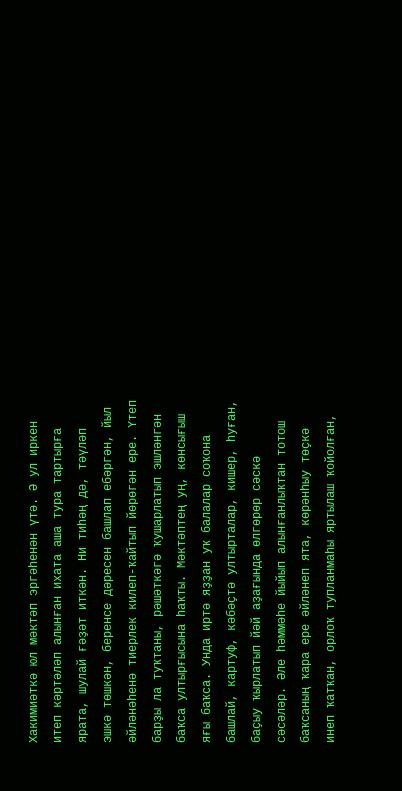Хакимиәткә юл мәктәп эргәһенән үтә. Ә ул иркен итеп кәртәләп алынған ихата аша тура тартырға ярата, шулай ғәҙәт иткән. Ни тиһәң дә, тәүләп эшкә төшкән, беренсе дәресен башлап ебәргән, йыл әйләнәһенә тиерлек килеп-ҡайтып йөрөгән ере. Үтеп барҙы ла туҡтаны, рәшәткәгә ҡушарлатып эшләнгән баҡса ултырғысына һаҡты. Мәктәптең уң, көнсығыш яғы баҡса. Унда иртә яҙҙан уҡ балалар соҡона башлай, картуф, кәбәҫтә ултырталар, кишер, һуған, баҫыу ҡырлатып йәй аҙағында өлгөрөр сәскә сәсәләр. Әле һәммәһе йыйып алынғанлыҡтан тотош баҡсаның ҡара ере әйләнеп ята, көрәнһыу төҫкә инеп ҡатҡан, орлоҡ тупланмаһы яртылаш ҡойолған,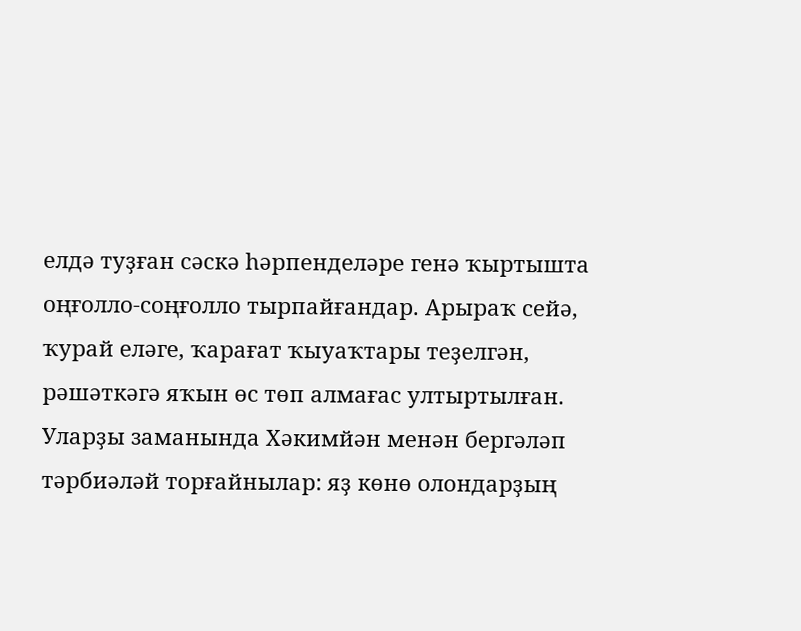елдә туҙған сәскә һәрпенделәре генә ҡыртышта оңғолло-соңғолло тырпайғандар. Арыраҡ сейә, ҡурай еләге, ҡарағат ҡыуаҡтары теҙелгән, рәшәткәгә яҡын өс төп алмағас ултыртылған. Уларҙы заманында Хәкимйән менән бергәләп тәрбиәләй торғайнылар: яҙ көнө олондарҙың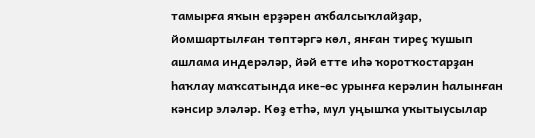тамырға яҡын ерҙәрен аҡбалсыҡлайҙар, йомшартылған төптәргә көл, янған тиреҫ ҡушып ашлама индерәләр, йәй етте иһә ҡоротҡостарҙан һаҡлау маҡсатында ике-өс урынға керәлин һалынған кәнсир эләләр. Көҙ етһә, мул уңышҡа уҡытыусылар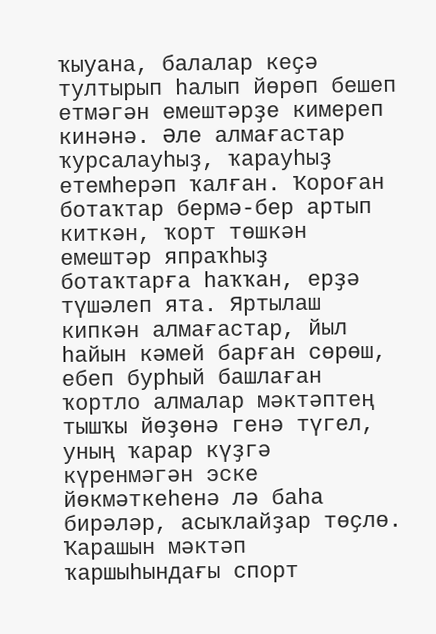ҡыуана, балалар кеҫә тултырып һалып йөрөп бешеп етмәгән емештәрҙе кимереп кинәнә. Әле алмағастар ҡурсалауһыҙ, ҡарауһыҙ етемһерәп ҡалған. Ҡороған ботаҡтар бермә-бер артып киткән, ҡорт төшкән емештәр япраҡһыҙ ботаҡтарға һаҡҡан, ерҙә түшәлеп ята. Яртылаш кипкән алмағастар, йыл һайын кәмей барған сөрөш, ебеп бурһый башлаған ҡортло алмалар мәктәптең тышҡы йөҙөнә генә түгел, уның ҡарар күҙгә күренмәгән эске йөкмәткеһенә лә баһа бирәләр, асыҡлайҙар төҫлө. Ҡарашын мәктәп ҡаршыһындағы спорт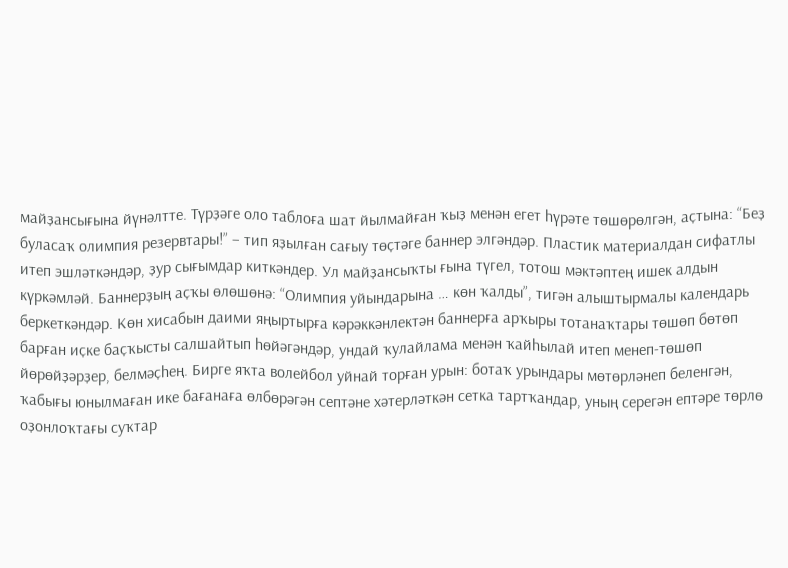майҙансығына йүнәлтте. Түрҙәге оло таблоға шат йылмайған ҡыҙ менән егет һүрәте төшөрөлгән, аҫтына: “Беҙ буласаҡ олимпия резервтары!” – тип яҙылған сағыу төҫтәге баннер элгәндәр. Пластик материалдан сифатлы итеп эшләткәндәр, ҙур сығымдар киткәндер. Ул майҙансыҡты ғына түгел, тотош мәктәптең ишек алдын күркәмләй. Баннерҙың аҫҡы өлөшөнә: “Олимпия уйындарына … көн ҡалды”, тигән алыштырмалы календарь беркеткәндәр. Көн хисабын даими яңыртырға кәрәккәнлектән баннерға арҡыры тотанаҡтары төшөп бөтөп барған иҫке баҫҡысты салшайтып һөйәгәндәр, ундай ҡулайлама менән ҡайһылай итеп менеп-төшөп йөрөйҙәрҙер, белмәҫһең. Бирге яҡта волейбол уйнай торған урын: ботаҡ урындары мөтөрләнеп беленгән, ҡабығы юнылмаған ике бағанаға өлбөрәгән септәне хәтерләткән сетка тартҡандар, уның серегән ептәре төрлө оҙонлоҡтағы суҡтар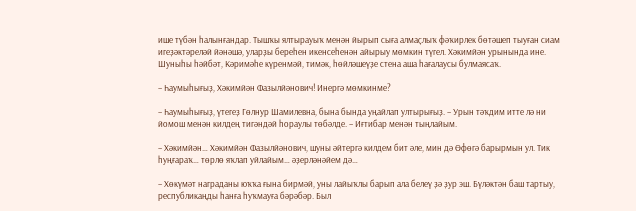ише түбән һалынғандар. Тышҡы ялтырауыҡ менән йырып сыға алмаҫлыҡ фәҡирлек бөтәшеп тыуған сиам игеҙәктәреләй йәнәшә, уларҙы береһен икенсеһенән айырыу мөмкин түгел. Хәкимйән урынында ине. Шуныһы һәйбәт, Кәримәһе күренмәй, тимәк, һөйләшеүҙе стена аша һағалаусы булмаясаҡ.

– Һаумыһығыҙ, Хәкимйән Фазылйәнович! Инергә мөмкинме?

– Һаумыһығыҙ, үтегеҙ Гөлнур Шамилевна, бына бында уңайлап ултырығыҙ. – Урын тәҡдим итте лә ни йомош менән килдең тигәндәй һораулы төбәлде. – Иғтибар менән тыңлайым.

– Хәкимйән… Хәкимйән Фазылйәнович, шуны әйтергә килдем бит әле, мин дә Өфөгә барырмын ул. Тик һуңғараҡ… төрлө яҡлап уйлайым… әҙерләнәйем дә…

– Хөкүмәт награданы юҡҡа ғына бирмәй, уны лайыҡлы барып ала белеү ҙә ҙур эш. Бүләктән баш тартыу, республикаңды һанға һуҡмауға бәрәбәр. Был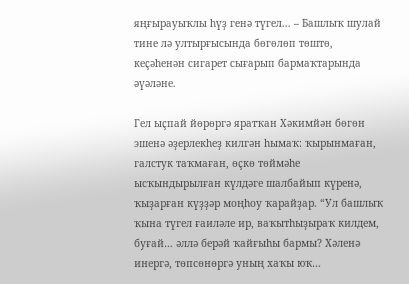яңғырауыҡлы һүҙ генә түгел... – Башлыҡ шулай тине лә ултырғысында бөгөлөп төштө, кеҫәһенән сигарет сығарып бармаҡтарында әүәләне.

Гел ыҫпай йөрөргә яратҡан Хәкимйән бөгөн эшенә әҙерлекһеҙ килгән һымаҡ: ҡырынмаған, галстук таҡмаған, өҫкө төймәһе ысҡындырылған күлдәге шалбайып күренә, ҡыҙарған күҙҙәр моңһоу ҡарайҙар. “Ул башлыҡ ҡына түгел ғаиләле ир, ваҡытһыҙыраҡ килдем, буғай… әллә берәй ҡайғыһы бармы? Хәленә инергә, төпсөнөргә уның хаҡы юҡ…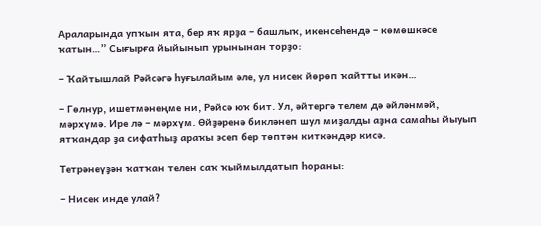Араларында упҡын ята, бер яҡ ярҙа – башлыҡ, икенсеһендә – көмөшкәсе ҡатын…” Сығырға йыйынып урынынан торҙо:

– Ҡайтышлай Рәйсәгә һуғылайым әле, ул нисек йөрөп ҡайтты икән…

– Гөлнур, ишетмәнеңме ни, Рәйсә юҡ бит. Ул, әйтергә телем дә әйләнмәй, мәрхүмә. Ире лә – мәрхүм. Өйҙәренә бикләнеп шул миҙалды аҙна самаһы йыуып ятҡандар ҙа сифатһыҙ араҡы эсеп бер төптән киткәндәр кисә.

Тетрәнеүҙән ҡатҡан телен саҡ ҡыймылдатып һораны:

– Нисек инде улай?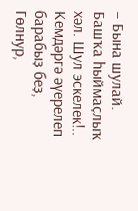– Бына шулай. Башҡа һыймаҫлыҡ хәл. Шул эскелек!.. Кемдәргә әүерелеп барабыҙ беҙ, Гөлнур,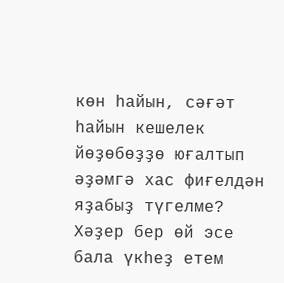көн һайын, сәғәт һайын кешелек йөҙөбөҙҙө юғалтып әҙәмгә хас фиғелдән яҙабыҙ түгелме? Хәҙер бер өй эсе бала үкһеҙ етем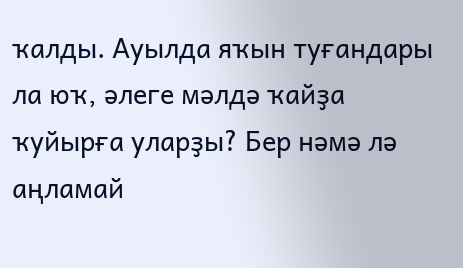ҡалды. Ауылда яҡын туғандары ла юҡ, әлеге мәлдә ҡайҙа ҡуйырға уларҙы? Бер нәмә лә аңламай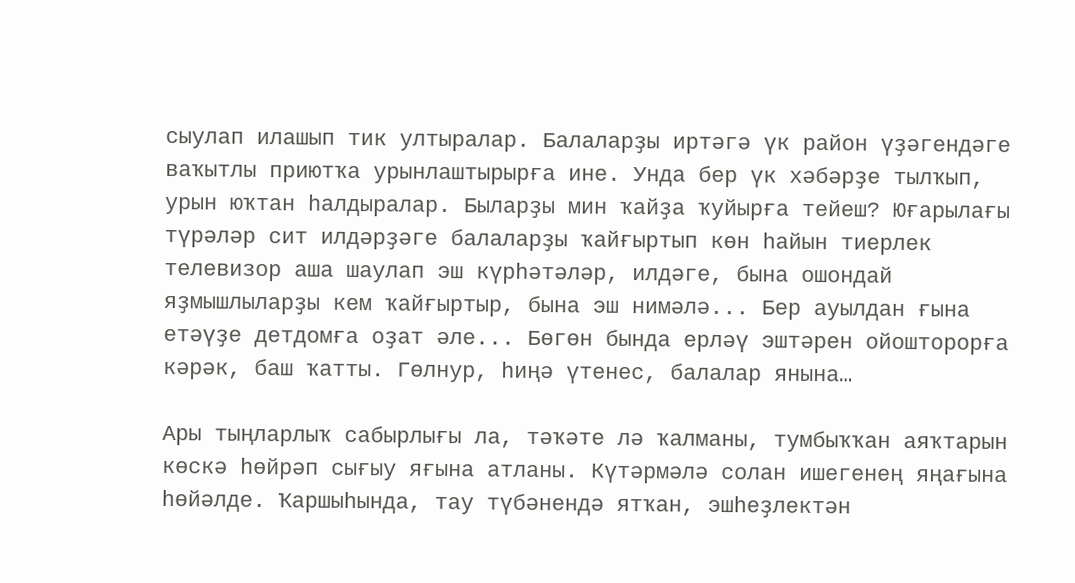сыулап илашып тик ултыралар. Балаларҙы иртәгә үк район үҙәгендәге ваҡытлы приютҡа урынлаштырырға ине. Унда бер үк хәбәрҙе тылҡып, урын юҡтан һалдыралар. Быларҙы мин ҡайҙа ҡуйырға тейеш? Юғарылағы түрәләр сит илдәрҙәге балаларҙы ҡайғыртып көн һайын тиерлек телевизор аша шаулап эш күрһәтәләр, илдәге, бына ошондай яҙмышлыларҙы кем ҡайғыртыр, бына эш нимәлә... Бер ауылдан ғына етәүҙе детдомға оҙат әле... Бөгөн бында ерләү эштәрен ойошторорға кәрәк, баш ҡатты. Гөлнур, һиңә үтенес, балалар янына…

Ары тыңларлыҡ сабырлығы ла, тәҡәте лә ҡалманы, тумбыҡҡан аяҡтарын көскә һөйрәп сығыу яғына атланы. Күтәрмәлә солан ишегенең яңағына һөйәлде. Ҡаршыһында, тау түбәнендә ятҡан, эшһеҙлектән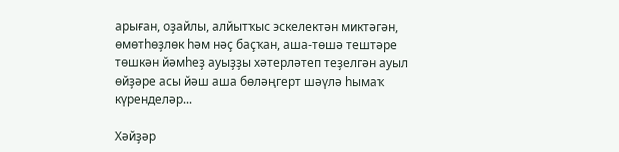арыған, оҙайлы, алйытҡыс эскелектән миктәгән, өмөтһөҙлөк һәм нәҫ баҫҡан, аша-төшә тештәре төшкән йәмһеҙ ауыҙҙы хәтерләтеп теҙелгән ауыл өйҙәре асы йәш аша бөләңгерт шәүлә һымаҡ күренделәр...

Хәйҙәр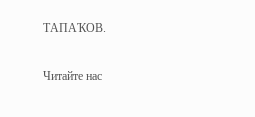ТАПАҠОВ.

Читайте нас